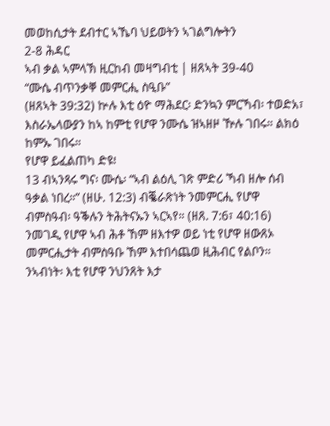መወከሲታት ደብተር ኣኼባ ህይወትን ኣገልግሎትን
2-8 ሕዳር
ኣብ ቃል ኣምላኽ ዚርከብ መዛግብቲ | ዘጸኣት 39-40
“ሙሴ ብጥንቃቐ መምርሒ ስዒቡ”
(ዘጸኣት 39:32) ኵሉ እቲ ዕዮ ማሕደር፡ ድንኳን ምርኻብ፡ ተወድአ፣ እስራኤላውያን ከኣ ከምቲ የሆዋ ንሙሴ ዝኣዘዞ ዅሉ ገበሩ። ልክዕ ከምኡ ገበሩ።
የሆዋ ይፈልጠካ ድዩ፧
13 ብኣንጻሩ ግና፡ ሙሴ፡ “ኣብ ልዕሊ ገጽ ምድሪ ኻብ ዘሎ ሰብ ዓቃል ነበረ።” (ዘሁ. 12:3) ብቘራጽነት ንመምርሒ የሆዋ ብምስዓብ፡ ዓቕሉን ትሕትናኡን ኣርኣየ። (ዘጸ. 7:6፣ 40:16) ንመገዲ የሆዋ ኣብ ሕቶ ኸም ዘእተዎ ወይ ነቲ የሆዋ ዘውጸኦ መምርሒታት ብምስዓቡ ኸም እተበሳጨወ ዚሕብር የልቦን። ንኣብነት፡ እቲ የሆዋ ንህንጸት እታ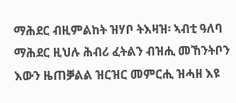ማሕደር ብዚምልከት ዝሃቦ ትእዛዝ፡ ኣብቲ ዓለባ ማሕደር ዚህሉ ሕብሪ ፈትልን ብዝሒ መኸንትቦን እውን ዜጠቓልል ዝርዝር መምርሒ ዝሓዘ እዩ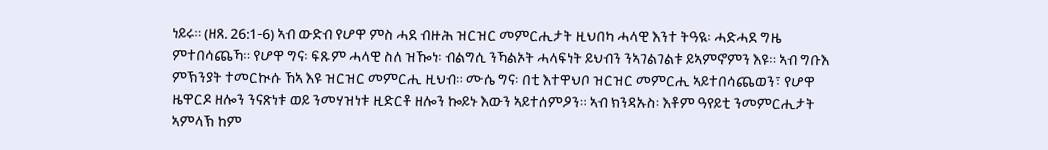ነይሩ። (ዘጸ. 26:1-6) ኣብ ውድብ የሆዋ ምስ ሓደ ብዙሕ ዝርዝር መምርሒታት ዚህበካ ሓላዊ እንተ ትዓዪ፡ ሓድሓደ ግዜ ምተበሳጨኻ። የሆዋ ግና፡ ፍጹም ሓላዊ ስለ ዝዀነ፡ ብልግሲ ንኻልኦት ሓላፍነት ይህብን ንኣገልገልቱ ይኣምኖምን እዩ። ኣብ ግቡእ ምኽንያት ተመርኲሱ ኸኣ እዩ ዝርዝር መምርሒ ዚህብ። ሙሴ ግና፡ በቲ እተዋህቦ ዝርዝር መምርሒ ኣይተበሳጨወን፣ የሆዋ ዜዋርዶ ዘሎን ንናጽነቱ ወይ ንመሃዝነቱ ዚድርቶ ዘሎን ኰይኑ እውን ኣይተሰምዖን። ኣብ ክንዳኡስ፡ እቶም ዓየይቲ ንመምርሒታት ኣምላኽ ከም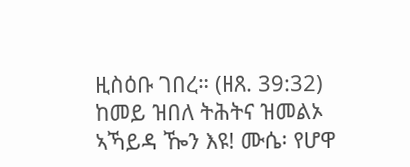ዚስዕቡ ገበረ። (ዘጸ. 39:32) ከመይ ዝበለ ትሕትና ዝመልኦ ኣኻይዳ ዀን እዩ! ሙሴ፡ የሆዋ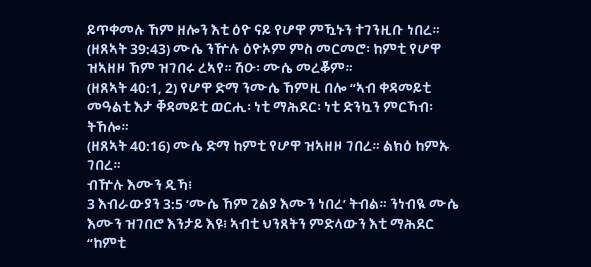ይጥቀመሉ ኸም ዘሎን እቲ ዕዮ ናይ የሆዋ ምዃኑን ተገንዚቡ ነበረ።
(ዘጸኣት 39:43) ሙሴ ንዅሉ ዕዮኦም ምስ መርመሮ፡ ከምቲ የሆዋ ዝኣዘዞ ኸም ዝገበሩ ረኣየ። ሽዑ፡ ሙሴ መረቖም።
(ዘጸኣት 40:1, 2) የሆዋ ድማ ንሙሴ ኸምዚ በሎ “ኣብ ቀዳመይቲ መዓልቲ እታ ቐዳመይቲ ወርሒ፡ ነቲ ማሕደር፡ ነቲ ድንኳን ምርኻብ፡ ትኸሎ።
(ዘጸኣት 40:16) ሙሴ ድማ ከምቲ የሆዋ ዝኣዘዞ ገበረ። ልክዕ ከምኡ ገበረ።
ብዅሉ እሙን ዲኻ፧
3 እብራውያን 3:5 ‘ሙሴ ኸም ጊልያ እሙን ነበረ’ ትብል። ንነብዪ ሙሴ እሙን ዝገበሮ እንታይ እዩ፧ ኣብቲ ህንጸትን ምድላውን እቲ ማሕደር “ከምቲ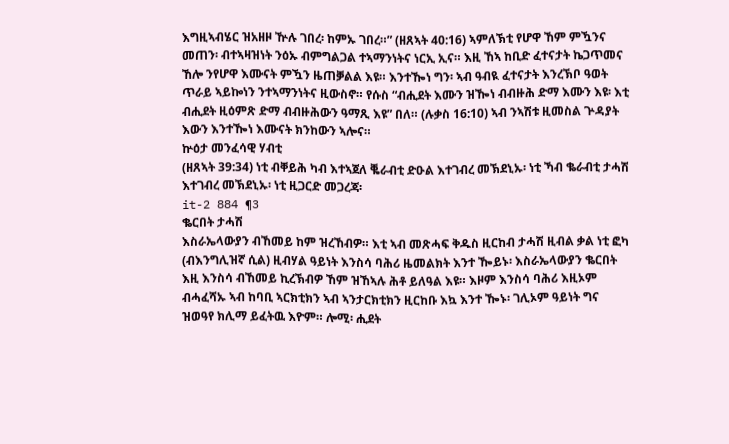እግዚኣብሄር ዝአዘዞ ዅሉ ገበረ፡ ከምኡ ገበረ።” (ዘጸኣት 40:16) ኣምለኽቲ የሆዋ ኸም ምዃንና መጠን፡ ብተኣዛዝነት ንዕኡ ብምግልጋል ተኣማንነትና ነርኢ ኢና። እዚ ኸኣ ከቢድ ፈተናታት ኬጋጥመና ኸሎ ንየሆዋ እሙናት ምዃን ዜጠቓልል እዩ። እንተዀነ ግን፡ ኣብ ዓብዪ ፈተናታት እንረኽቦ ዓወት ጥራይ ኣይኰነን ንተኣማንነትና ዚውስኖ። የሱስ “ብሒደት እሙን ዝዀነ ብብዙሕ ድማ እሙን እዩ፡ እቲ ብሒደት ዚዕምጽ ድማ ብብዙሕውን ዓማጺ እዩ” በለ። (ሉቃስ 16:10) ኣብ ንኣሽቱ ዚመስል ጕዳያት እውን እንተዀነ እሙናት ክንከውን ኣሎና።
ኵዕታ መንፈሳዊ ሃብቲ
(ዘጸኣት 39:34) ነቲ ብቐይሕ ካብ እተኣጀለ ቘራብቲ ድዑል እተገብረ መኽደኒኡ፡ ነቲ ኻብ ቈራብቲ ታሓሽ እተገብረ መኽደኒኡ፡ ነቲ ዚጋርድ መጋረጃ፡
it-2 884 ¶3
ቈርበት ታሓሽ
እስራኤላውያን ብኸመይ ከም ዝረኸብዎ። እቲ ኣብ መጽሓፍ ቅዱስ ዚርከብ ታሓሽ ዚብል ቃል ነቲ ፎካ (ብእንግሊዝኛ ሲል) ዚብሃል ዓይነት እንስሳ ባሕሪ ዜመልክት እንተ ዀይኑ፡ እስራኤላውያን ቈርበት እዚ እንስሳ ብኸመይ ኪረኽብዎ ኸም ዝኸኣሉ ሕቶ ይለዓል እዩ። እዞም እንስሳ ባሕሪ እዚኦም ብሓፈሻኡ ኣብ ከባቢ ኣርክቲክን ኣብ ኣንታርክቲክን ዚርከቡ እኳ እንተ ዀኑ፡ ገሊኦም ዓይነት ግና ዝወዓየ ክሊማ ይፈትዉ እዮም። ሎሚ፡ ሒደት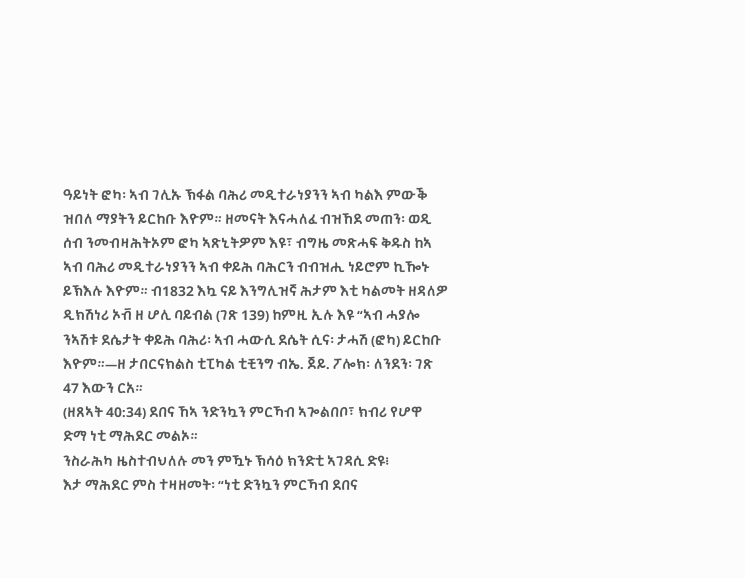ዓይነት ፎካ፡ ኣብ ገሊኡ ኽፋል ባሕሪ መዲተራነያንን ኣብ ካልእ ምውቕ ዝበለ ማያትን ይርከቡ እዮም። ዘመናት እናሓለፈ ብዝኸደ መጠን፡ ወዲ ሰብ ንመብዛሕትኦም ፎካ ኣጽኒትዎም እዩ፣ ብግዜ መጽሓፍ ቅዱስ ከኣ ኣብ ባሕሪ መዲተራነያንን ኣብ ቀይሕ ባሕርን ብብዝሒ ነይሮም ኪዀኑ ይኽእሉ እዮም። ብ1832 እኳ ናይ እንግሊዝኛ ሕታም እቲ ካልመት ዘዳለዎ ዲክሽነሪ ኦቭ ዘ ሆሊ ባይብል (ገጽ 139) ከምዚ ኢሉ እዩ “ኣብ ሓያሎ ንኣሽቱ ደሴታት ቀይሕ ባሕሪ፡ ኣብ ሓውሲ ደሴት ሲና፡ ታሓሽ (ፎካ) ይርከቡ እዮም።—ዘ ታበርናክልስ ቲፒካል ቲቺንግ ብኤ. ጀይ. ፖሎክ፡ ለንደን፡ ገጽ 47 እውን ርአ።
(ዘጸኣት 40:34) ደበና ኸኣ ንድንኳን ምርኻብ ኣጐልበቦ፣ ክብሪ የሆዋ ድማ ነቲ ማሕደር መልኦ።
ንስራሕካ ዜስተብህለሉ መን ምዃኑ ኽሳዕ ክንድቲ ኣገዳሲ ድዩ፧
እታ ማሕደር ምስ ተዛዘመት፡ “ነቲ ድንኳን ምርኻብ ደበና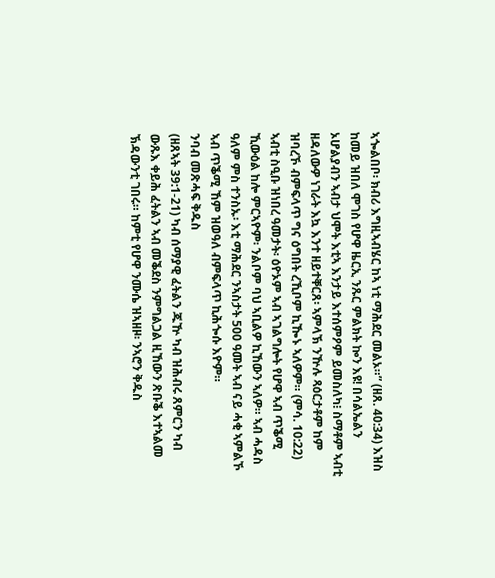ኣጐልበቦ፡ ክብሪ እግዚኣብሄር ከኣ ነቲ ማሕደር መልኦ።” (ዘጸ. 40:34) እዝስ ከመይ ዝበለ ሞገስ የሆዋ ዜርኢ ንጹር ምልክት ኰን እዩ! በሳልኤልን ኦሆልያብን ኣብታ ህሞት እቲኣ እንታይ እተሰምዖም ይመስለካ፧ ስማቶም ኣብቲ ዘዳለውዎ ነገራት እኳ እንተ ዘይተቐርጸ፡ ኣምላኽ ንዅሉ ጻዕርታቶም ከም ዝባረኾ ብምፍላጥ ግና ዕግበት ረኺቦም ኪዀኑ ኣለዎም። (ምሳ. 10:22) ኣብቲ ስዒቡ ዝነበረ ዓመታት፡ ዕዮኦም ኣብ ኣገልግሎት የሆዋ ኣብ ጥቕሚ ኺውዕል ከሎ ምርኣዮም፡ ንልቦም ባህ ኣቢልዎ ኪኸውን ኣለዎ። ኣብ ሓዳስ ዓለም ምስ ተንስኡ፡ እቲ ማሕደር ንኣስታት 500 ዓመት ኣብ ናይ ሓቂ ኣምልኾ ኣብ ጥቕሚ ኸም ዝወዓለ ብምፍላጥ ኪሕጐሱ እዮም።
ንባብ መጽሓፍ ቅዱስ
(ዘጸኣት 39:1-21) ካብ ሰማያዊ ፈትልን ጁዅ ካብ ዝሕብሩ ጸምርን ካብ ውጹእ ቀይሕ ፈትልን ኣብ መቕደስ ንምግልጋል ዚኸውን ጽቡቕ እተኣልመ ኽዳውንቲ ገበሩ። ከምቲ የሆዋ ንሙሴ ዝኣዘዞ፡ ንኣሮን ቅዱስ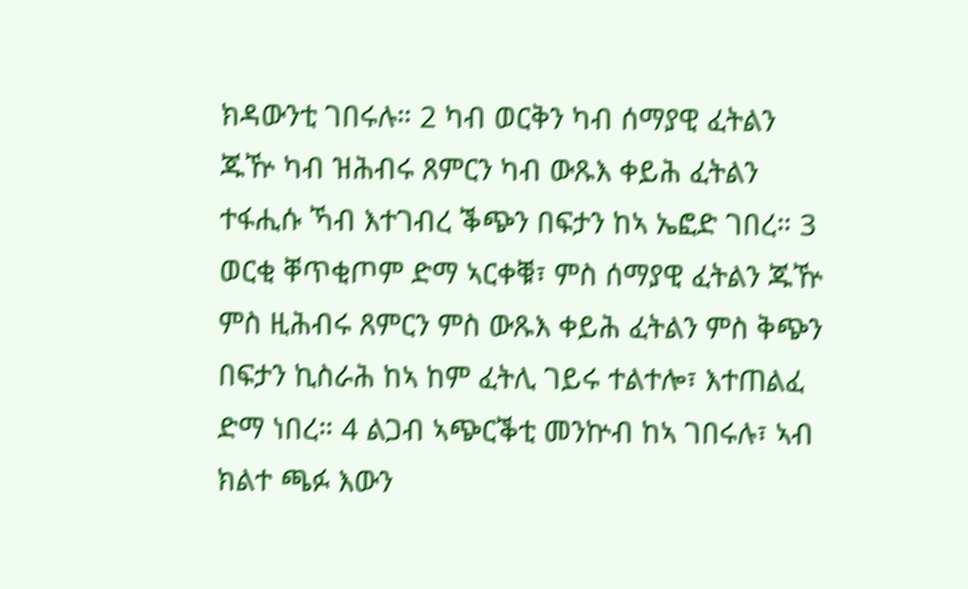ክዳውንቲ ገበሩሉ። 2 ካብ ወርቅን ካብ ሰማያዊ ፈትልን ጁዅ ካብ ዝሕብሩ ጸምርን ካብ ውጹእ ቀይሕ ፈትልን ተፋሒሱ ኻብ እተገብረ ቕጭን በፍታን ከኣ ኤፎድ ገበረ። 3 ወርቂ ቐጥቂጦም ድማ ኣርቀቑ፣ ምስ ሰማያዊ ፈትልን ጁዅ ምስ ዚሕብሩ ጸምርን ምስ ውጹእ ቀይሕ ፈትልን ምስ ቅጭን በፍታን ኪስራሕ ከኣ ከም ፈትሊ ገይሩ ተልተሎ፣ እተጠልፈ ድማ ነበረ። 4 ልጋብ ኣጭርቕቲ መንኵብ ከኣ ገበሩሉ፣ ኣብ ክልተ ጫፉ እውን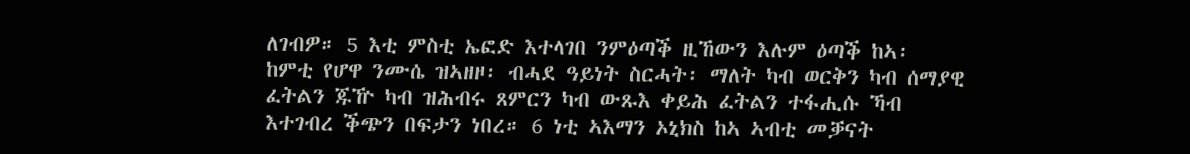ለገብዎ። 5 እቲ ምስቲ ኤፎድ እተላገበ ንምዕጣቕ ዚኸውን እሉም ዕጣቕ ከኣ፡ ከምቲ የሆዋ ንሙሴ ዝኣዘዞ፡ ብሓደ ዓይነት ስርሓት፡ ማለት ካብ ወርቅን ካብ ሰማያዊ ፈትልን ጁዅ ካብ ዝሕብሩ ጸምርን ካብ ውጹእ ቀይሕ ፈትልን ተፋሒሱ ኻብ እተገብረ ቕጭን በፍታን ነበረ። 6 ነቲ ኣእማን ኦኒክስ ከኣ ኣብቲ መቓናት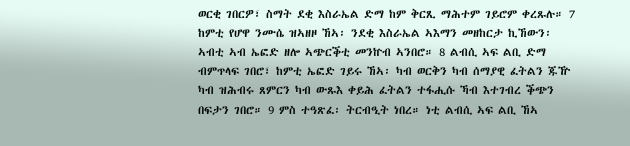ወርቂ ገበርዎ፣ ስማት ደቂ እስራኤል ድማ ከም ቅርጺ ማሕተም ገይሮም ቀረጹሉ። 7 ከምቲ የሆዋ ንሙሴ ዝኣዘዞ ኸኣ፡ ንደቂ እስራኤል ኣእማን መዘከርታ ኪኸውን፡ ኣብቲ ኣብ ኤፎድ ዘሎ ኣጭርቕቲ መንኵብ ኣንበሮ። 8 ልብሲ ኣፍ ልቢ ድማ ብምጥላፍ ገበሮ፣ ከምቲ ኤፎድ ገይሩ ኸኣ፡ ካብ ወርቅን ካብ ሰማያዊ ፈትልን ጁዅ ካብ ዝሕብሩ ጸምርን ካብ ውጹእ ቀይሕ ፈትልን ተፋሒሱ ኻብ እተገብረ ቕጭን በፍታን ገበሮ። 9 ምስ ተዓጽፈ፡ ትርብዒት ነበረ። ነቲ ልብሲ ኣፍ ልቢ ኸኣ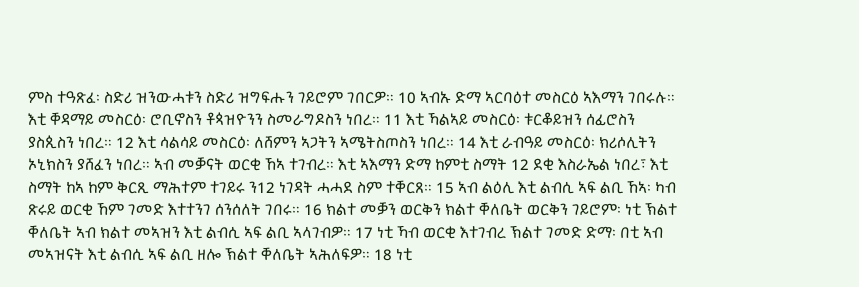ምስ ተዓጽፈ፡ ስድሪ ዝንውሓቱን ስድሪ ዝግፍሑን ገይሮም ገበርዎ። 10 ኣብኡ ድማ ኣርባዕተ መስርዕ ኣእማን ገበሩሉ። እቲ ቐዳማይ መስርዕ፡ ሮቢኖስን ቶጳዝዮንን ስመራግዶስን ነበረ። 11 እቲ ኻልኣይ መስርዕ፡ ቱርቆይዝን ሰፊሮስን ያስጲስን ነበረ። 12 እቲ ሳልሳይ መስርዕ፡ ለሸምን ኣጋትን ኣሜትስጦስን ነበረ። 14 እቲ ራብዓይ መስርዕ፡ ክሪሶሊትን ኦኒክስን ያሸፈን ነበረ። ኣብ መቓናት ወርቂ ኸኣ ተገብረ። እቲ ኣእማን ድማ ከምቲ ስማት 12 ደቂ እስራኤል ነበረ፣ እቲ ስማት ከኣ ከም ቅርጺ ማሕተም ተገይሩ ን12 ነገዳት ሓሓደ ስም ተቐርጸ። 15 ኣብ ልዕሊ እቲ ልብሲ ኣፍ ልቢ ኸኣ፡ ካብ ጽሩይ ወርቂ ኸም ገመድ እተተንገ ሰንሰለት ገበሩ። 16 ክልተ መቓን ወርቅን ክልተ ቐለቤት ወርቅን ገይሮም፡ ነቲ ኽልተ ቐለቤት ኣብ ክልተ መኣዝን እቲ ልብሲ ኣፍ ልቢ ኣላገብዎ። 17 ነቲ ኻብ ወርቂ እተገብረ ኽልተ ገመድ ድማ፡ በቲ ኣብ መኣዝናት እቲ ልብሲ ኣፍ ልቢ ዘሎ ኽልተ ቐለቤት ኣሕለፍዎ። 18 ነቲ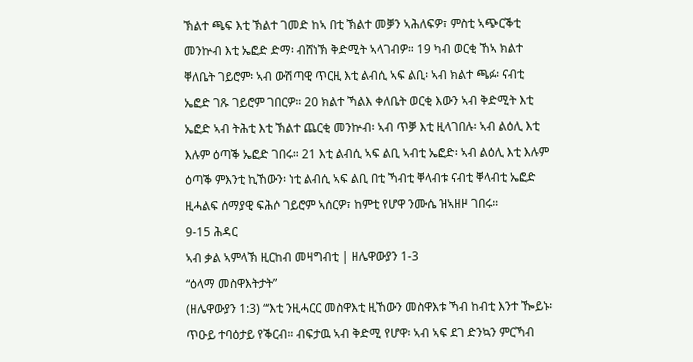ኽልተ ጫፍ እቲ ኽልተ ገመድ ከኣ በቲ ኽልተ መቓን ኣሕለፍዎ፣ ምስቲ ኣጭርቕቲ መንኵብ እቲ ኤፎድ ድማ፡ ብሸነኽ ቅድሚት ኣላገብዎ። 19 ካብ ወርቂ ኸኣ ክልተ ቐለቤት ገይሮም፡ ኣብ ውሽጣዊ ጥርዚ እቲ ልብሲ ኣፍ ልቢ፡ ኣብ ክልተ ጫፉ፡ ናብቲ ኤፎድ ገጹ ገይሮም ገበርዎ። 20 ክልተ ኻልእ ቀለቤት ወርቂ እውን ኣብ ቅድሚት እቲ ኤፎድ ኣብ ትሕቲ እቲ ኽልተ ጨርቂ መንኵብ፡ ኣብ ጥቓ እቲ ዚላገበሉ፡ ኣብ ልዕሊ እቲ እሉም ዕጣቕ ኤፎድ ገበሩ። 21 እቲ ልብሲ ኣፍ ልቢ ኣብቲ ኤፎድ፡ ኣብ ልዕሊ እቲ እሉም ዕጣቕ ምእንቲ ኪኸውን፡ ነቲ ልብሲ ኣፍ ልቢ በቲ ኻብቲ ቐላብቱ ናብቲ ቐላብቲ ኤፎድ ዚሓልፍ ሰማያዊ ፍሕሶ ገይሮም ኣሰርዎ፣ ከምቲ የሆዋ ንሙሴ ዝኣዘዞ ገበሩ።
9-15 ሕዳር
ኣብ ቃል ኣምላኽ ዚርከብ መዛግብቲ | ዘሌዋውያን 1-3
“ዕላማ መስዋእትታት”
(ዘሌዋውያን 1:3) “‘እቲ ንዚሓርር መስዋእቲ ዚኸውን መስዋእቱ ኻብ ከብቲ እንተ ዀይኑ፡ ጥዑይ ተባዕታይ የቕርብ። ብፍታዉ ኣብ ቅድሚ የሆዋ፡ ኣብ ኣፍ ደገ ድንኳን ምርኻብ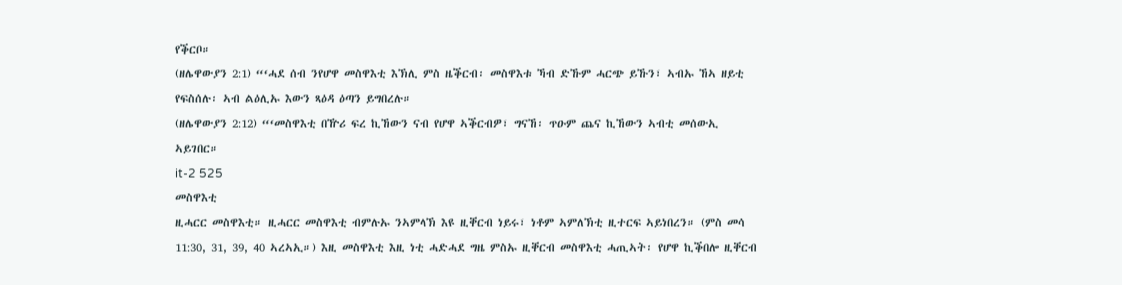የቕርቦ።
(ዘሌዋውያን 2:1) “‘ሓደ ሰብ ንየሆዋ መስዋእቲ እኽሊ ምስ ዜቕርብ፡ መስዋእቱ ኻብ ድኹም ሓርጭ ይኹን፣ ኣብኡ ኸኣ ዘይቲ የፍስሰሉ፡ ኣብ ልዕሊኡ እውን ጻዕዳ ዕጣን ይግበረሉ።
(ዘሌዋውያን 2:12) “‘መስዋእቲ በዅሪ ፍረ ኪኸውን ናብ የሆዋ ኣቕርብዎ፣ ግናኸ፡ ጥዑም ጨና ኪኸውን ኣብቲ መሰውኢ ኣይገበር።
it-2 525
መስዋእቲ
ዚሓርር መስዋእቲ። ዚሓርር መስዋእቲ ብምሉኡ ንኣምላኽ እዩ ዚቐርብ ነይሩ፣ ነቶም ኣምለኽቲ ዚተርፍ ኣይነበረን። (ምስ መሳ 11:30, 31, 39, 40 ኣረኣኢ።) እዚ መስዋእቲ እዚ ነቲ ሓድሓደ ግዜ ምስኡ ዚቐርብ መስዋእቲ ሓጢኣት፡ የሆዋ ኪቕበሎ ዚቐርብ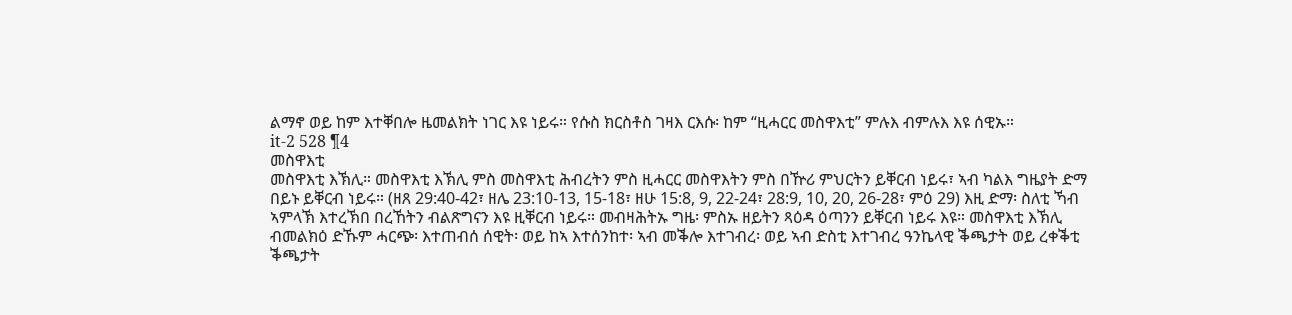ልማኖ ወይ ከም እተቐበሎ ዜመልክት ነገር እዩ ነይሩ። የሱስ ክርስቶስ ገዛእ ርእሱ፡ ከም “ዚሓርር መስዋእቲ” ምሉእ ብምሉእ እዩ ሰዊኡ።
it-2 528 ¶4
መስዋእቲ
መስዋእቲ እኽሊ። መስዋእቲ እኽሊ ምስ መስዋእቲ ሕብረትን ምስ ዚሓርር መስዋእትን ምስ በዅሪ ምህርትን ይቐርብ ነይሩ፣ ኣብ ካልእ ግዜያት ድማ በይኑ ይቐርብ ነይሩ። (ዘጸ 29:40-42፣ ዘሌ 23:10-13, 15-18፣ ዘሁ 15:8, 9, 22-24፣ 28:9, 10, 20, 26-28፣ ምዕ 29) እዚ ድማ፡ ስለቲ ኻብ ኣምላኽ እተረኽበ በረኸትን ብልጽግናን እዩ ዚቐርብ ነይሩ። መብዛሕትኡ ግዜ፡ ምስኡ ዘይትን ጻዕዳ ዕጣንን ይቐርብ ነይሩ እዩ። መስዋእቲ እኽሊ ብመልክዕ ድኹም ሓርጭ፡ እተጠብሰ ሰዊት፡ ወይ ከኣ እተሰንከተ፡ ኣብ መቕሎ እተገብረ፡ ወይ ኣብ ድስቲ እተገብረ ዓንኬላዊ ቕጫታት ወይ ረቀቕቲ ቕጫታት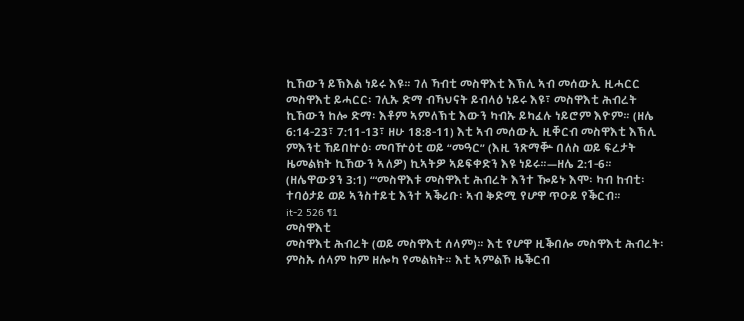ኪኸውን ይኽእል ነይሩ እዩ። ገለ ኻብቲ መስዋእቲ እኽሊ ኣብ መሰውኢ ዚሓርር መስዋእቲ ይሓርር፡ ገሊኡ ድማ ብኻህናት ይብላዕ ነይሩ እዩ፣ መስዋእቲ ሕብረት ኪኸውን ከሎ ድማ፡ እቶም ኣምለኽቲ እውን ካብኡ ይካፈሉ ነይሮም እዮም። (ዘሌ 6:14-23፣ 7:11-13፣ ዘሁ 18:8-11) እቲ ኣብ መሰውኢ ዚቐርብ መስዋእቲ እኽሊ ምእንቲ ኸይበኵዕ፡ መባዅዕቲ ወይ “መዓር” (እዚ ንጽማቝ በለስ ወይ ፍረታት ዜመልክት ኪኸውን ኣለዎ) ኪኣትዎ ኣይፍቀድን እዩ ነይሩ።—ዘሌ 2:1-6።
(ዘሌዋውያን 3:1) “‘መስዋእቱ መስዋእቲ ሕብረት እንተ ዀይኑ እሞ፡ ካብ ከብቲ፡ ተባዕታይ ወይ ኣንስተይቲ እንተ ኣቕሪቡ፡ ኣብ ቅድሚ የሆዋ ጥዑይ የቕርብ።
it-2 526 ¶1
መስዋእቲ
መስዋእቲ ሕብረት (ወይ መስዋእቲ ሰላም)። እቲ የሆዋ ዚቕበሎ መስዋእቲ ሕብረት፡ ምስኡ ሰላም ከም ዘሎካ የመልክት። እቲ ኣምልኾ ዜቕርብ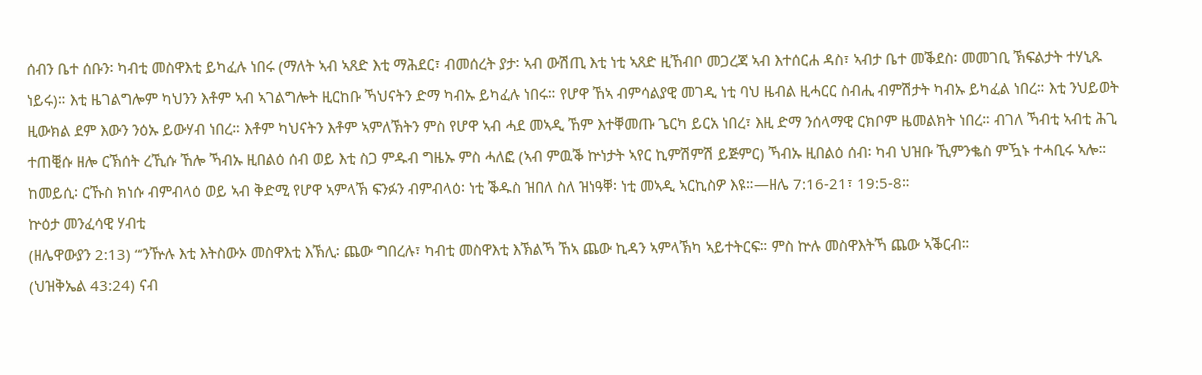ሰብን ቤተ ሰቡን፡ ካብቲ መስዋእቲ ይካፈሉ ነበሩ (ማለት ኣብ ኣጸድ እቲ ማሕደር፣ ብመሰረት ያታ፡ ኣብ ውሽጢ እቲ ነቲ ኣጸድ ዚኸብቦ መጋረጃ ኣብ እተሰርሐ ዳስ፣ ኣብታ ቤተ መቕደስ፡ መመገቢ ኽፍልታት ተሃኒጹ ነይሩ)። እቲ ዜገልግሎም ካህንን እቶም ኣብ ኣገልግሎት ዚርከቡ ኻህናትን ድማ ካብኡ ይካፈሉ ነበሩ። የሆዋ ኸኣ ብምሳልያዊ መገዲ ነቲ ባህ ዜብል ዚሓርር ስብሒ ብምሽታት ካብኡ ይካፈል ነበረ። እቲ ንህይወት ዚውክል ደም እውን ንዕኡ ይውሃብ ነበረ። እቶም ካህናትን እቶም ኣምለኽትን ምስ የሆዋ ኣብ ሓደ መኣዲ ኸም እተቐመጡ ጌርካ ይርአ ነበረ፣ እዚ ድማ ንሰላማዊ ርክቦም ዜመልክት ነበረ። ብገለ ኻብቲ ኣብቲ ሕጊ ተጠቒሱ ዘሎ ርኽሰት ረኺሱ ኸሎ ኻብኡ ዚበልዕ ሰብ ወይ እቲ ስጋ ምዱብ ግዜኡ ምስ ሓለፎ (ኣብ ምዉቕ ኵነታት ኣየር ኪምሽምሽ ይጅምር) ኻብኡ ዚበልዕ ሰብ፡ ካብ ህዝቡ ኺምንቈስ ምዃኑ ተሓቢሩ ኣሎ። ከመይሲ፡ ርኹስ ክነሱ ብምብላዕ ወይ ኣብ ቅድሚ የሆዋ ኣምላኽ ፍንፉን ብምብላዕ፡ ነቲ ቕዱስ ዝበለ ስለ ዝነዓቐ፡ ነቲ መኣዲ ኣርኪስዎ እዩ።—ዘሌ 7:16-21፣ 19:5-8።
ኵዕታ መንፈሳዊ ሃብቲ
(ዘሌዋውያን 2:13) “‘ንዅሉ እቲ እትስውኦ መስዋእቲ እኽሊ፡ ጨው ግበረሉ፣ ካብቲ መስዋእቲ እኽልኻ ኸኣ ጨው ኪዳን ኣምላኽካ ኣይተትርፍ። ምስ ኵሉ መስዋእትኻ ጨው ኣቕርብ።
(ህዝቅኤል 43:24) ናብ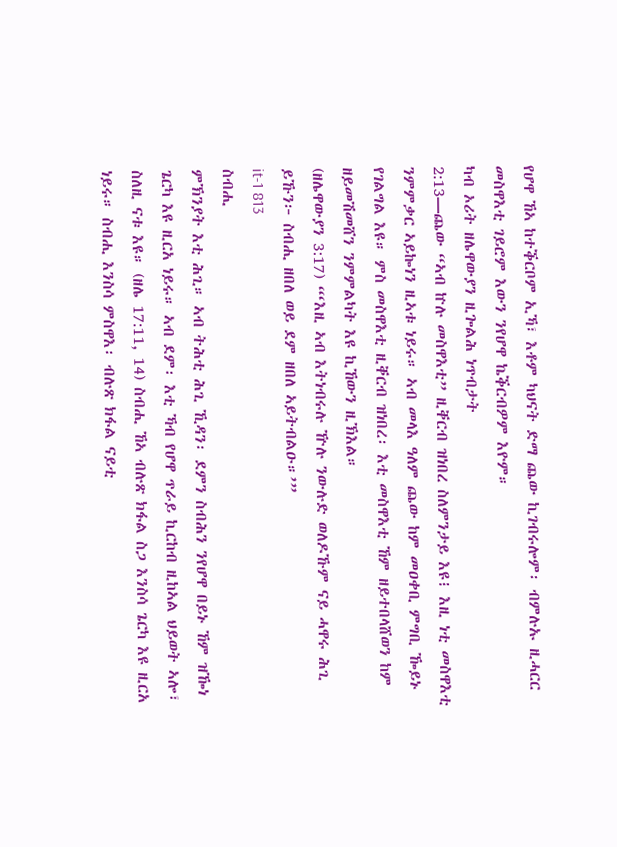የሆዋ ኸኣ ከተቕርቦም ኢኻ፣ እቶም ካህናት ድማ ጨው ኪገብሩሎም፡ ብምሉኡ ዚሓርር መስዋእቲ ገይሮም እውን ንየሆዋ ኬቕርብዎም እዮም።
ካብ ኦሪት ዘሌዋውያን ዚጐልሕ ነጥብታት
2:13—ጨው “ኣብ ኵሉ መስዋእቲ” ዚቐርብ ዝነበረ ስለምንታይ እዩ፧ እዚ ነቲ መስዋእቲ ንምምቃር ኣይኰነን ዚኣቱ ነይሩ። ኣብ መላእ ዓለም ጨው ከም መዐቀቢ ምግቢ ዀይኑ የገልግል እዩ። ምስ መስዋእቲ ዚቐርብ ዝነበረ፡ እቲ መስዋእቲ ኸም ዘይተበላሸወን ከም ዘይመሽመሸን ንምምልካት እዩ ኪኸውን ዚኽእል።
(ዘሌዋውያን 3:17) “‘እዚ ኣብ እትነብሩሉ ዅሉ ንውሉድ ወለዶኹም ናይ ሓዋሩ ሕጊ ይኹን፦ ስብሒ ዘበለ ወይ ደም ዘበለ ኣይትብልዑ።’”
it-1 813
ስብሒ
ምኽንያት እቲ ሕጊ። ኣብ ትሕቲ ሕጊ ኺዳን፡ ደምን ስብሕን ንየሆዋ በይኑ ኸም ዝዀነ ጌርካ እዩ ዚርአ ነይሩ። ኣብ ደም፡ እቲ ኻብ የሆዋ ጥራይ ኪርከብ ዚከኣል ህይወት ኣሎ፣ ስለዚ ናቱ እዩ። (ዘሌ 17:11, 14) ስብሒ ኸኣ ብሉጽ ክፋል ስጋ እንስሳ ጌርካ እዩ ዚርአ ነይሩ። ስብሒ እንስሳ ምስዋእ፡ ብሉጽ ክፋል ናይቲ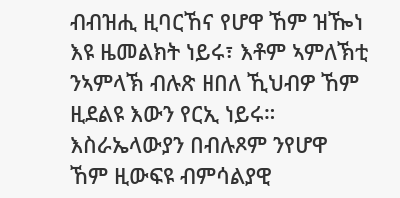ብብዝሒ ዚባርኸና የሆዋ ኸም ዝዀነ እዩ ዜመልክት ነይሩ፣ እቶም ኣምለኽቲ ንኣምላኽ ብሉጽ ዘበለ ኺህብዎ ኸም ዚደልዩ እውን የርኢ ነይሩ። እስራኤላውያን በብሉጾም ንየሆዋ ኸም ዚውፍዩ ብምሳልያዊ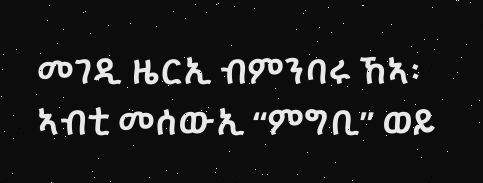መገዲ ዜርኢ ብምንባሩ ኸኣ፡ ኣብቲ መሰውኢ “ምግቢ” ወይ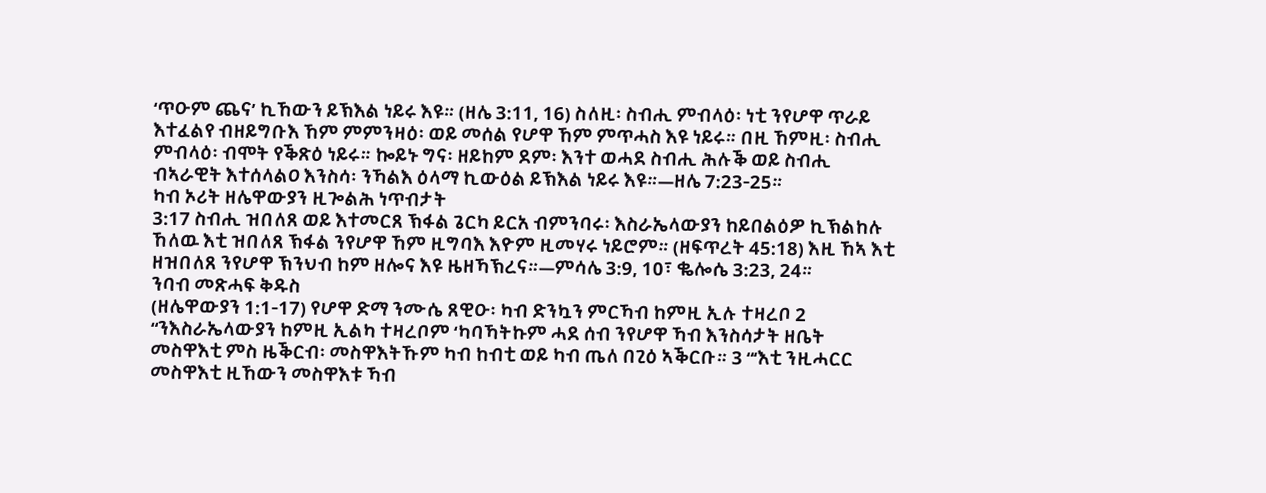‘ጥዑም ጨና’ ኪኸውን ይኽእል ነይሩ እዩ። (ዘሌ 3:11, 16) ስለዚ፡ ስብሒ ምብላዕ፡ ነቲ ንየሆዋ ጥራይ እተፈልየ ብዘይግቡእ ኸም ምምንዛዕ፡ ወይ መሰል የሆዋ ኸም ምጥሓስ እዩ ነይሩ። በዚ ኸምዚ፡ ስብሒ ምብላዕ፡ ብሞት የቕጽዕ ነይሩ። ኰይኑ ግና፡ ዘይከም ደም፡ እንተ ወሓደ ስብሒ ሕሉቕ ወይ ስብሒ ብኣራዊት እተሰላልዐ እንስሳ፡ ንኻልእ ዕላማ ኪውዕል ይኽእል ነይሩ እዩ።—ዘሌ 7:23-25።
ካብ ኦሪት ዘሌዋውያን ዚጐልሕ ነጥብታት
3:17 ስብሒ ዝበለጸ ወይ እተመርጸ ኽፋል ጌርካ ይርአ ብምንባሩ፡ እስራኤላውያን ከይበልዕዎ ኪኽልከሉ ኸለዉ እቲ ዝበለጸ ኽፋል ንየሆዋ ኸም ዚግባእ እዮም ዚመሃሩ ነይሮም። (ዘፍጥረት 45:18) እዚ ኸኣ እቲ ዘዝበለጸ ንየሆዋ ኽንህብ ከም ዘሎና እዩ ዜዘኻኽረና።—ምሳሌ 3:9, 10፣ ቈሎሴ 3:23, 24።
ንባብ መጽሓፍ ቅዱስ
(ዘሌዋውያን 1:1-17) የሆዋ ድማ ንሙሴ ጸዊዑ፡ ካብ ድንኳን ምርኻብ ከምዚ ኢሉ ተዛረቦ 2 “ንእስራኤላውያን ከምዚ ኢልካ ተዛረቦም ‘ካባኻትኩም ሓደ ሰብ ንየሆዋ ኻብ እንስሳታት ዘቤት መስዋእቲ ምስ ዜቕርብ፡ መስዋእትኹም ካብ ከብቲ ወይ ካብ ጤለ በጊዕ ኣቕርቡ። 3 “‘እቲ ንዚሓርር መስዋእቲ ዚኸውን መስዋእቱ ኻብ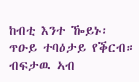ከብቲ እንተ ዀይኑ፡ ጥዑይ ተባዕታይ የቕርብ። ብፍታዉ ኣብ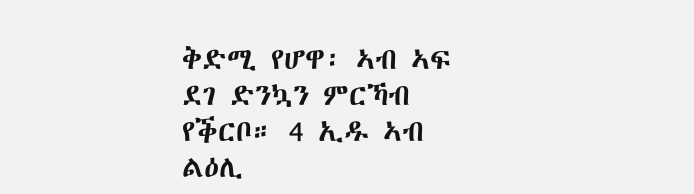ቅድሚ የሆዋ፡ ኣብ ኣፍ ደገ ድንኳን ምርኻብ የቕርቦ። 4 ኢዱ ኣብ ልዕሊ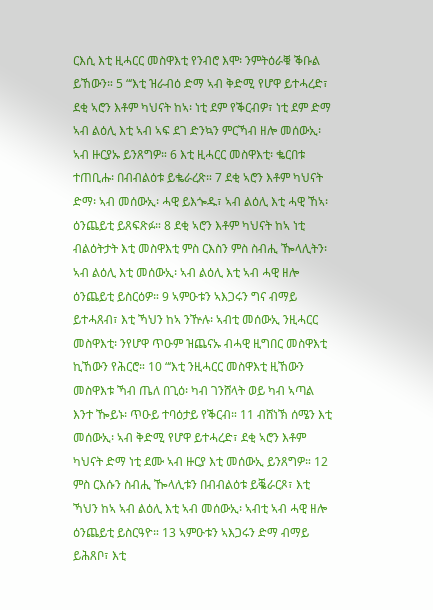ርእሲ እቲ ዚሓርር መስዋእቲ የንብሮ እሞ፡ ንምትዕራቑ ቕቡል ይኸውን። 5 “‘እቲ ዝራብዕ ድማ ኣብ ቅድሚ የሆዋ ይተሓረድ፣ ደቂ ኣሮን እቶም ካህናት ከኣ፡ ነቲ ደም የቕርብዎ፣ ነቲ ደም ድማ ኣብ ልዕሊ እቲ ኣብ ኣፍ ደገ ድንኳን ምርኻብ ዘሎ መሰውኢ፡ ኣብ ዙርያኡ ይንጸግዎ። 6 እቲ ዚሓርር መስዋእቲ፡ ቈርበቱ ተጠቢሑ፡ በብብልዕቱ ይቈራረጽ። 7 ደቂ ኣሮን እቶም ካህናት ድማ፡ ኣብ መሰውኢ፡ ሓዊ ይእጐዱ፣ ኣብ ልዕሊ እቲ ሓዊ ኸኣ፡ ዕንጨይቲ ይጸፍጽፉ። 8 ደቂ ኣሮን እቶም ካህናት ከኣ ነቲ ብልዕትታት እቲ መስዋእቲ ምስ ርእስን ምስ ስብሒ ዀላሊትን፡ ኣብ ልዕሊ እቲ መሰውኢ፡ ኣብ ልዕሊ እቲ ኣብ ሓዊ ዘሎ ዕንጨይቲ ይስርዕዎ። 9 ኣምዑቱን ኣእጋሩን ግና ብማይ ይተሓጸብ፣ እቲ ኻህን ከኣ ንዅሉ፡ ኣብቲ መሰውኢ ንዚሓርር መስዋእቲ፡ ንየሆዋ ጥዑም ዝጨናኡ ብሓዊ ዚግበር መስዋእቲ ኪኸውን የሕርሮ። 10 “‘እቲ ንዚሓርር መስዋእቲ ዚኸውን መስዋእቱ ኻብ ጤለ በጊዕ፡ ካብ ገንሸላት ወይ ካብ ኣጣል እንተ ዀይኑ፡ ጥዑይ ተባዕታይ የቕርብ። 11 ብሸነኽ ሰሜን እቲ መሰውኢ፡ ኣብ ቅድሚ የሆዋ ይተሓረድ፣ ደቂ ኣሮን እቶም ካህናት ድማ ነቲ ደሙ ኣብ ዙርያ እቲ መሰውኢ ይንጸግዎ። 12 ምስ ርእሱን ስብሒ ዀላሊቱን በብብልዕቱ ይቘራርጾ፣ እቲ ኻህን ከኣ ኣብ ልዕሊ እቲ ኣብ መሰውኢ፡ ኣብቲ ኣብ ሓዊ ዘሎ ዕንጨይቲ ይስርዓዮ። 13 ኣምዑቱን ኣእጋሩን ድማ ብማይ ይሕጸቦ፣ እቲ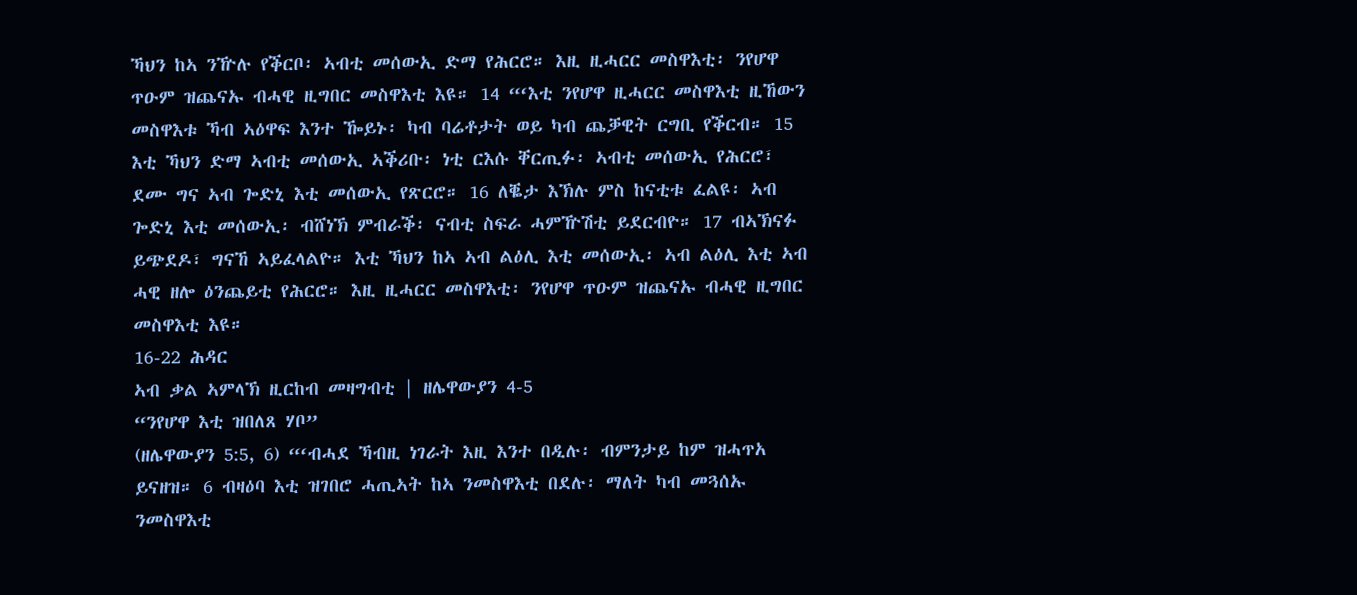ኻህን ከኣ ንዅሉ የቕርቦ፡ ኣብቲ መሰውኢ ድማ የሕርሮ። እዚ ዚሓርር መስዋእቲ፡ ንየሆዋ ጥዑም ዝጨናኡ ብሓዊ ዚግበር መስዋእቲ እዩ። 14 “‘እቲ ንየሆዋ ዚሓርር መስዋእቲ ዚኸውን መስዋእቱ ኻብ ኣዕዋፍ እንተ ዀይኑ፡ ካብ ባሬቶታት ወይ ካብ ጨቓዊት ርግቢ የቕርብ። 15 እቲ ኻህን ድማ ኣብቲ መሰውኢ ኣቕሪቡ፡ ነቲ ርእሱ ቐርጢፉ፡ ኣብቲ መሰውኢ የሕርሮ፣ ደሙ ግና ኣብ ጐድኒ እቲ መሰውኢ የጽርሮ። 16 ለቘታ እኽሉ ምስ ከናቲቱ ፈልዩ፡ ኣብ ጐድኒ እቲ መሰውኢ፡ ብሸነኽ ምብራቕ፡ ናብቲ ስፍራ ሓምዅሽቲ ይደርብዮ። 17 ብኣኽናፉ ይጭደዶ፣ ግናኸ ኣይፈላልዮ። እቲ ኻህን ከኣ ኣብ ልዕሊ እቲ መሰውኢ፡ ኣብ ልዕሊ እቲ ኣብ ሓዊ ዘሎ ዕንጨይቲ የሕርሮ። እዚ ዚሓርር መስዋእቲ፡ ንየሆዋ ጥዑም ዝጨናኡ ብሓዊ ዚግበር መስዋእቲ እዩ።
16-22 ሕዳር
ኣብ ቃል ኣምላኽ ዚርከብ መዛግብቲ | ዘሌዋውያን 4-5
“ንየሆዋ እቲ ዝበለጸ ሃቦ”
(ዘሌዋውያን 5:5, 6) “‘ብሓደ ኻብዚ ነገራት እዚ እንተ በዲሉ፡ ብምንታይ ከም ዝሓጥአ ይናዘዝ። 6 ብዛዕባ እቲ ዝገበሮ ሓጢኣት ከኣ ንመስዋእቲ በደሉ፡ ማለት ካብ መጓሰኡ ንመስዋእቲ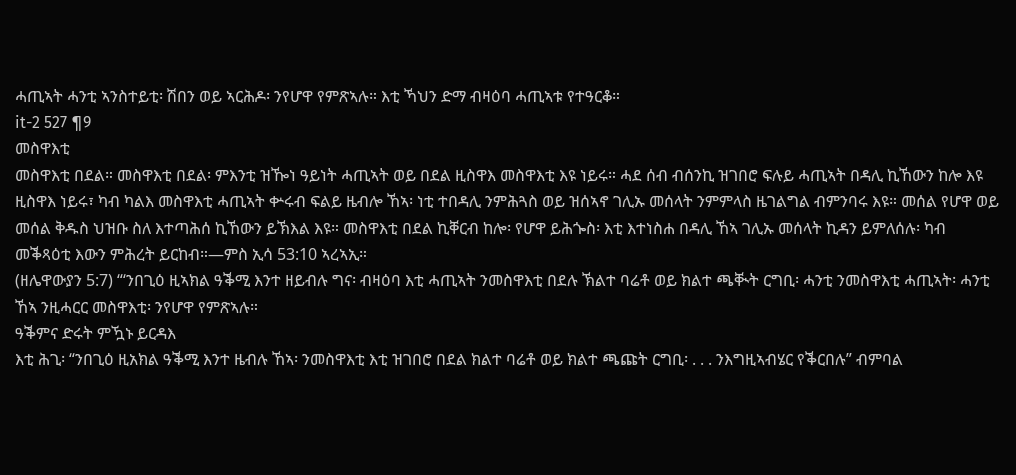ሓጢኣት ሓንቲ ኣንስተይቲ፡ ሽበን ወይ ኣርሕዶ፡ ንየሆዋ የምጽኣሉ። እቲ ኻህን ድማ ብዛዕባ ሓጢኣቱ የተዓርቆ።
it-2 527 ¶9
መስዋእቲ
መስዋእቲ በደል። መስዋእቲ በደል፡ ምእንቲ ዝዀነ ዓይነት ሓጢኣት ወይ በደል ዚስዋእ መስዋእቲ እዩ ነይሩ። ሓደ ሰብ ብሰንኪ ዝገበሮ ፍሉይ ሓጢኣት በዳሊ ኪኸውን ከሎ እዩ ዚስዋእ ነይሩ፣ ካብ ካልእ መስዋእቲ ሓጢኣት ቍሩብ ፍልይ ዜብሎ ኸኣ፡ ነቲ ተበዳሊ ንምሕጓስ ወይ ዝሰኣኖ ገሊኡ መሰላት ንምምላስ ዜገልግል ብምንባሩ እዩ። መሰል የሆዋ ወይ መሰል ቅዱስ ህዝቡ ስለ እተጣሕሰ ኪኸውን ይኽእል እዩ። መስዋእቲ በደል ኪቐርብ ከሎ፡ የሆዋ ይሕጐስ፡ እቲ እተነስሐ በዳሊ ኸኣ ገሊኡ መሰላት ኪዳን ይምለሰሉ፡ ካብ መቕጻዕቲ እውን ምሕረት ይርከብ።—ምስ ኢሳ 53:10 ኣረኣኢ።
(ዘሌዋውያን 5:7) “‘ንበጊዕ ዚኣክል ዓቕሚ እንተ ዘይብሉ ግና፡ ብዛዕባ እቲ ሓጢኣት ንመስዋእቲ በደሉ ኽልተ ባሬቶ ወይ ክልተ ጫቚት ርግቢ፡ ሓንቲ ንመስዋእቲ ሓጢኣት፡ ሓንቲ ኸኣ ንዚሓርር መስዋእቲ፡ ንየሆዋ የምጽኣሉ።
ዓቕምና ድሩት ምዃኑ ይርዳእ
እቲ ሕጊ፡ “ንበጊዕ ዚአክል ዓቕሚ እንተ ዜብሉ ኸኣ፡ ንመስዋእቲ እቲ ዝገበሮ በደል ክልተ ባሬቶ ወይ ክልተ ጫጩት ርግቢ፡ . . . ንእግዚኣብሄር የቕርበሉ” ብምባል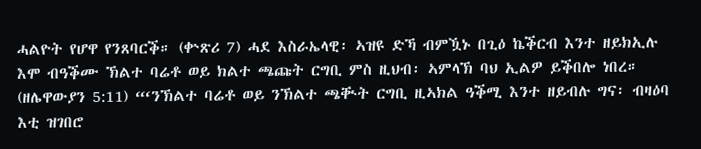ሓልዮት የሆዋ የንጸባርቕ። (ቍጽሪ 7) ሓደ እስራኤላዊ፡ ኣዝዩ ድኻ ብምዃኑ በጊዕ ኬቕርብ እንተ ዘይክኢሉ እሞ ብዓቕሙ ኽልተ ባሬቶ ወይ ክልተ ጫጩት ርግቢ ምስ ዚህብ፡ ኣምላኽ ባህ ኢልዎ ይቕበሎ ነበረ።
(ዘሌዋውያን 5:11) “‘ንኽልተ ባሬቶ ወይ ንኽልተ ጫቚት ርግቢ ዚኣክል ዓቕሚ እንተ ዘይብሉ ግና፡ ብዛዕባ እቲ ዝገበሮ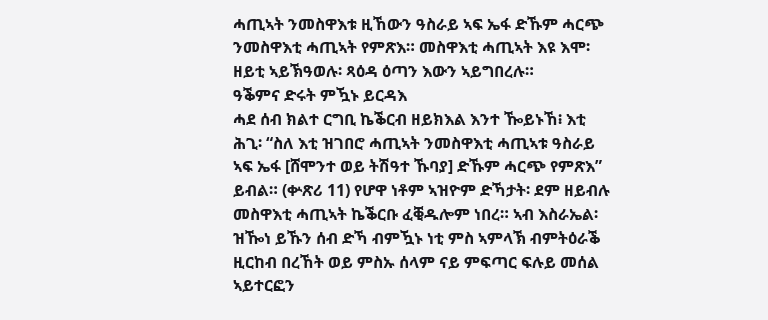ሓጢኣት ንመስዋእቱ ዚኸውን ዓስራይ ኣፍ ኤፋ ድኹም ሓርጭ ንመስዋእቲ ሓጢኣት የምጽእ። መስዋእቲ ሓጢኣት እዩ እሞ፡ ዘይቲ ኣይኽዓወሉ፡ ጻዕዳ ዕጣን እውን ኣይግበረሉ።
ዓቕምና ድሩት ምዃኑ ይርዳእ
ሓደ ሰብ ክልተ ርግቢ ኬቕርብ ዘይክእል እንተ ዀይኑኸ፧ እቲ ሕጊ፡ “ስለ እቲ ዝገበሮ ሓጢኣት ንመስዋእቲ ሓጢኣቱ ዓስራይ ኣፍ ኤፋ [ሸሞንተ ወይ ትሽዓተ ኹባያ] ድኹም ሓርጭ የምጽእ” ይብል። (ቍጽሪ 11) የሆዋ ነቶም ኣዝዮም ድኻታት፡ ደም ዘይብሉ መስዋእቲ ሓጢኣት ኬቕርቡ ፈቒዱሎም ነበረ። ኣብ እስራኤል፡ ዝዀነ ይኹን ሰብ ድኻ ብምዃኑ ነቲ ምስ ኣምላኽ ብምትዕራቕ ዚርከብ በረኸት ወይ ምስኡ ሰላም ናይ ምፍጣር ፍሉይ መሰል ኣይተርፎን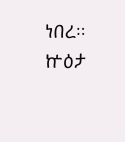ነበረ።
ኵዕታ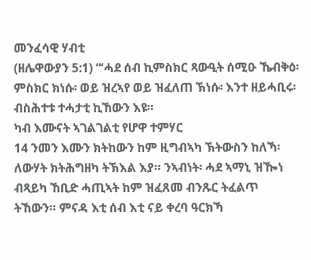መንፈሳዊ ሃብቲ
(ዘሌዋውያን 5:1) “‘ሓደ ሰብ ኪምስክር ጻውዒት ሰሚዑ ኼብቅዕ፡ ምስክር ክነሱ፡ ወይ ዝረኣየ ወይ ዝፈለጠ ኽነሱ፡ እንተ ዘይሓቢሩ፡ ብስሕተቱ ተሓታቲ ኪኸውን እዩ።
ካብ እሙናት ኣገልገልቲ የሆዋ ተምሃር
14 ንመን እሙን ክትከውን ከም ዚግብኣካ ኽትውስን ከለኻ፡ ለውሃት ክትሕግዘካ ትኽእል እያ። ንኣብነት፡ ሓደ ኣማኒ ዝዀነ ብጻይካ ኸቢድ ሓጢኣት ከም ዝፈጸመ ብንጹር ትፈልጥ ትኸውን። ምናዳ እቲ ሰብ እቲ ናይ ቀረባ ዓርክኻ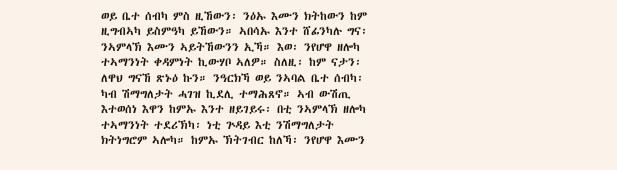ወይ ቤተ ሰብካ ምስ ዚኸውን፡ ንዕኡ እሙን ክትከውን ከም ዚግብኣካ ይስምዓካ ይኸውን። ኣበሳኡ እንተ ሸፊንካሉ ግና፡ ንኣምላኽ እሙን ኣይትኸውንን ኢኻ። እወ፡ ንየሆዋ ዘሎካ ተኣማንነት ቀዳምነት ኪውሃቦ ኣለዎ። ስለዚ፡ ከም ናታን፡ ለዋህ ግናኸ ጽኑዕ ኩን። ንዓርክኻ ወይ ንኣባል ቤተ ሰብካ፡ ካብ ሽማግለታት ሓገዝ ኪደሊ ተማሕጸኖ። ኣብ ውሽጢ እተወሰነ እዋን ከምኡ እንተ ዘይገይሩ፡ በቲ ንኣምላኽ ዘሎካ ተኣማንነት ተደሪኽካ፡ ነቲ ጕዳይ እቲ ንሽማግለታት ክትነግሮም ኣሎካ። ከምኡ ኽትገብር ከለኻ፡ ንየሆዋ እሙን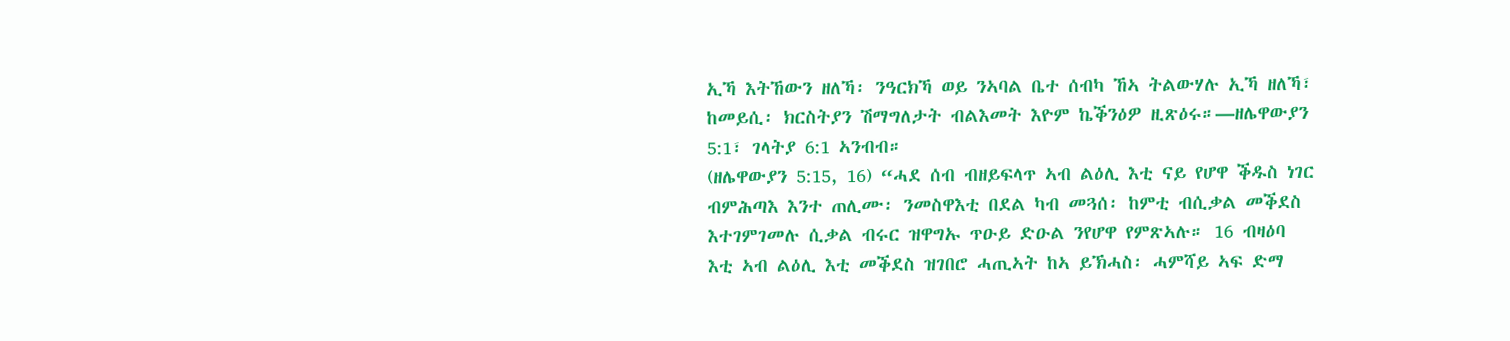ኢኻ እትኸውን ዘለኻ፡ ንዓርክኻ ወይ ንኣባል ቤተ ሰብካ ኸኣ ትልውሃሉ ኢኻ ዘለኻ፣ ከመይሲ፡ ክርስትያን ሽማግለታት ብልእመት እዮም ኬቕንዕዎ ዚጽዕሩ።—ዘሌዋውያን 5:1፣ ገላትያ 6:1 ኣንብብ።
(ዘሌዋውያን 5:15, 16) “ሓደ ሰብ ብዘይፍላጥ ኣብ ልዕሊ እቲ ናይ የሆዋ ቕዱስ ነገር ብምሕጣእ እንተ ጠሊሙ፡ ንመስዋእቲ በደል ካብ መጓሰ፡ ከምቲ ብሲቃል መቕደስ እተገምገመሉ ሲቃል ብሩር ዝዋግኡ ጥዑይ ድዑል ንየሆዋ የምጽኣሉ። 16 ብዛዕባ እቲ ኣብ ልዕሊ እቲ መቕደስ ዝገበሮ ሓጢኣት ከኣ ይኽሓስ፡ ሓምሻይ ኣፍ ድማ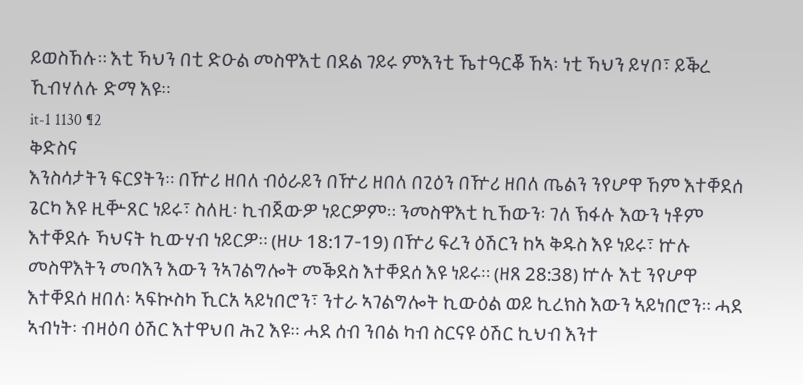ይወስኸሉ። እቲ ኻህን በቲ ድዑል መስዋእቲ በደል ገይሩ ምእንቲ ኼተዓርቖ ኸኣ፡ ነቲ ኻህን ይሃቦ፣ ይቕረ ኺብሃለሉ ድማ እዩ።
it-1 1130 ¶2
ቅድስና
እንስሳታትን ፍርያትን። በዅሪ ዘበለ ብዕራይን በዅሪ ዘበለ በጊዕን በዅሪ ዘበለ ጤልን ንየሆዋ ኸም እተቐደሰ ጌርካ እዩ ዚቝጸር ነይሩ፣ ስለዚ፡ ኪብጀውዎ ነይርዎም። ንመስዋእቲ ኪኸውን፡ ገለ ኽፋሉ እውን ነቶም እተቐደሱ ኻህናት ኪውሃብ ነይርዎ። (ዘሁ 18:17-19) በዅሪ ፍረን ዕሽርን ከኣ ቅዱስ እዩ ነይሩ፣ ኵሉ መስዋእትን መባእን እውን ንኣገልግሎት መቕደስ እተቐደሰ እዩ ነይሩ። (ዘጸ 28:38) ኵሉ እቲ ንየሆዋ እተቐደሰ ዘበለ፡ ኣፍኲስካ ኺርአ ኣይነበሮን፣ ንተራ ኣገልግሎት ኪውዕል ወይ ኪረክስ እውን ኣይነበሮን። ሓደ ኣብነት፡ ብዛዕባ ዕሽር እተዋህበ ሕጊ እዩ። ሓደ ሰብ ንበል ካብ ስርናዩ ዕሽር ኪህብ እንተ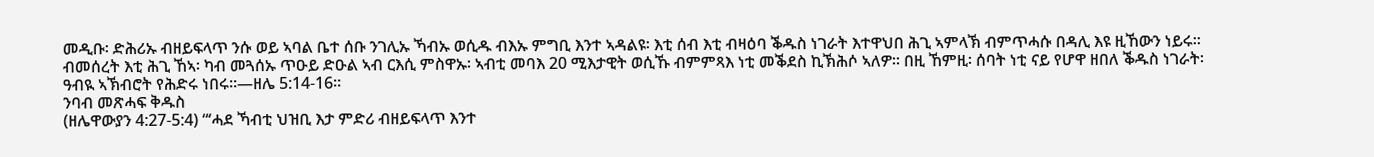መዲቡ፡ ድሕሪኡ ብዘይፍላጥ ንሱ ወይ ኣባል ቤተ ሰቡ ንገሊኡ ኻብኡ ወሲዱ ብእኡ ምግቢ እንተ ኣዳልዩ፡ እቲ ሰብ እቲ ብዛዕባ ቕዱስ ነገራት እተዋህበ ሕጊ ኣምላኽ ብምጥሓሱ በዳሊ እዩ ዚኸውን ነይሩ። ብመሰረት እቲ ሕጊ ኸኣ፡ ካብ መጓሰኡ ጥዑይ ድዑል ኣብ ርእሲ ምስዋኡ፡ ኣብቲ መባእ 20 ሚእታዊት ወሲኹ ብምምጻእ ነቲ መቕደስ ኪኽሕሶ ኣለዎ። በዚ ኸምዚ፡ ሰባት ነቲ ናይ የሆዋ ዘበለ ቕዱስ ነገራት፡ ዓብዪ ኣኽብሮት የሕድሩ ነበሩ።—ዘሌ 5:14-16።
ንባብ መጽሓፍ ቅዱስ
(ዘሌዋውያን 4:27-5:4) “‘ሓደ ኻብቲ ህዝቢ እታ ምድሪ ብዘይፍላጥ እንተ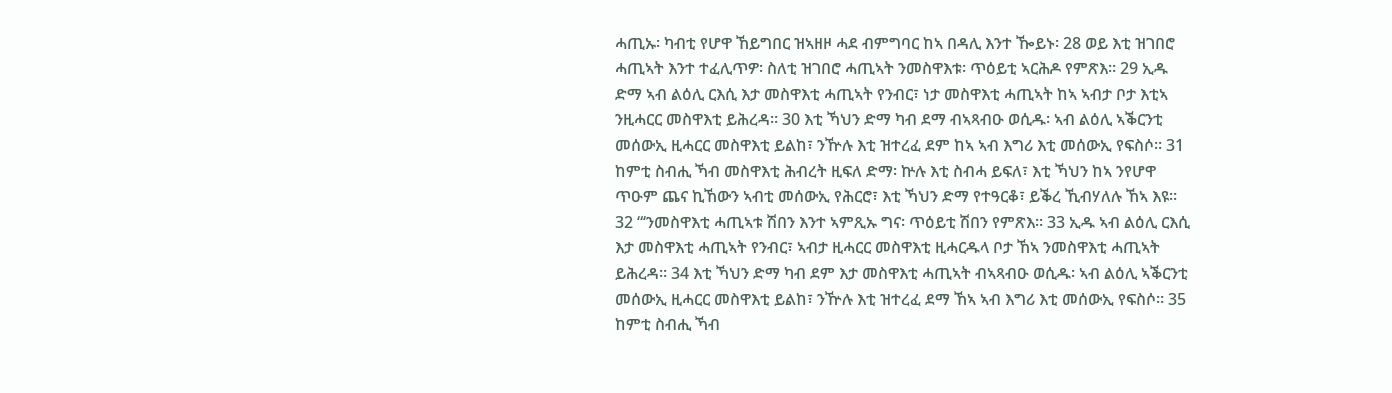ሓጢኡ፡ ካብቲ የሆዋ ኸይግበር ዝኣዘዞ ሓደ ብምግባር ከኣ በዳሊ እንተ ዀይኑ፡ 28 ወይ እቲ ዝገበሮ ሓጢኣት እንተ ተፈሊጥዎ፡ ስለቲ ዝገበሮ ሓጢኣት ንመስዋእቱ፡ ጥዕይቲ ኣርሕዶ የምጽእ። 29 ኢዱ ድማ ኣብ ልዕሊ ርእሲ እታ መስዋእቲ ሓጢኣት የንብር፣ ነታ መስዋእቲ ሓጢኣት ከኣ ኣብታ ቦታ እቲኣ ንዚሓርር መስዋእቲ ይሕረዳ። 30 እቲ ኻህን ድማ ካብ ደማ ብኣጻብዑ ወሲዱ፡ ኣብ ልዕሊ ኣቕርንቲ መሰውኢ ዚሓርር መስዋእቲ ይልከ፣ ንዅሉ እቲ ዝተረፈ ደም ከኣ ኣብ እግሪ እቲ መሰውኢ የፍስሶ። 31 ከምቲ ስብሒ ኻብ መስዋእቲ ሕብረት ዚፍለ ድማ፡ ኵሉ እቲ ስብሓ ይፍለ፣ እቲ ኻህን ከኣ ንየሆዋ ጥዑም ጨና ኪኸውን ኣብቲ መሰውኢ የሕርሮ፣ እቲ ኻህን ድማ የተዓርቆ፣ ይቕረ ኺብሃለሉ ኸኣ እዩ። 32 “‘ንመስዋእቲ ሓጢኣቱ ሽበን እንተ ኣምጺኡ ግና፡ ጥዕይቲ ሽበን የምጽእ። 33 ኢዱ ኣብ ልዕሊ ርእሲ እታ መስዋእቲ ሓጢኣት የንብር፣ ኣብታ ዚሓርር መስዋእቲ ዚሓርዱላ ቦታ ኸኣ ንመስዋእቲ ሓጢኣት ይሕረዳ። 34 እቲ ኻህን ድማ ካብ ደም እታ መስዋእቲ ሓጢኣት ብኣጻብዑ ወሲዱ፡ ኣብ ልዕሊ ኣቕርንቲ መሰውኢ ዚሓርር መስዋእቲ ይልከ፣ ንዅሉ እቲ ዝተረፈ ደማ ኸኣ ኣብ እግሪ እቲ መሰውኢ የፍስሶ። 35 ከምቲ ስብሒ ኻብ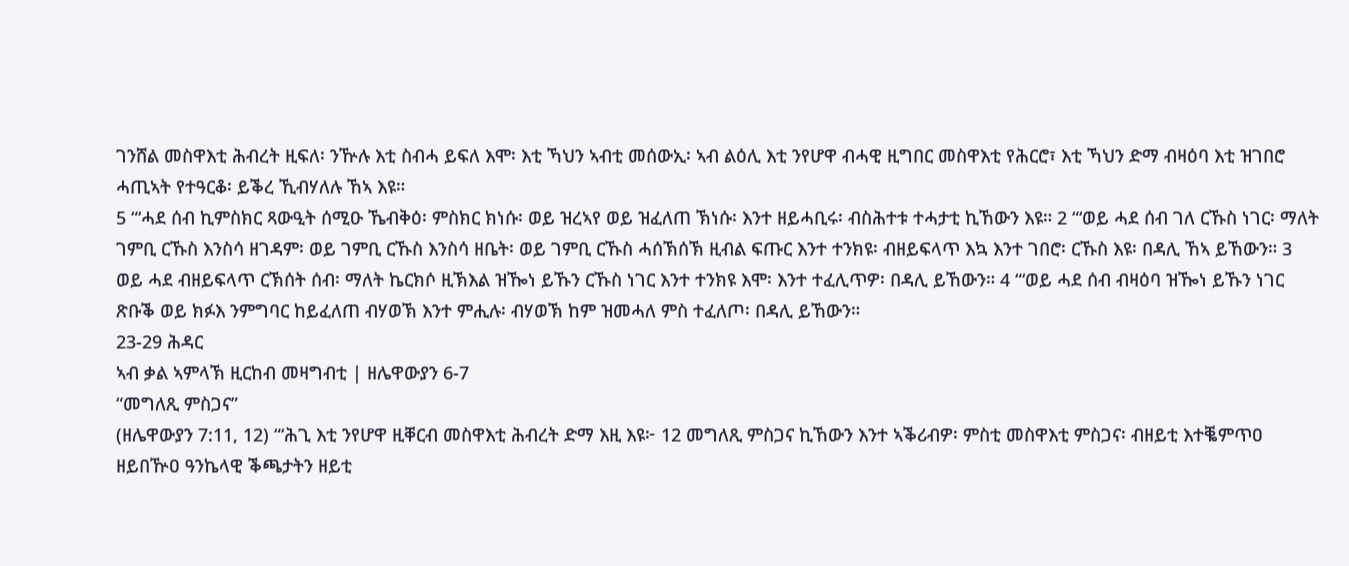ገንሸል መስዋእቲ ሕብረት ዚፍለ፡ ንዅሉ እቲ ስብሓ ይፍለ እሞ፡ እቲ ኻህን ኣብቲ መሰውኢ፡ ኣብ ልዕሊ እቲ ንየሆዋ ብሓዊ ዚግበር መስዋእቲ የሕርሮ፣ እቲ ኻህን ድማ ብዛዕባ እቲ ዝገበሮ ሓጢኣት የተዓርቆ፡ ይቕረ ኺብሃለሉ ኸኣ እዩ።
5 “‘ሓደ ሰብ ኪምስክር ጻውዒት ሰሚዑ ኼብቅዕ፡ ምስክር ክነሱ፡ ወይ ዝረኣየ ወይ ዝፈለጠ ኽነሱ፡ እንተ ዘይሓቢሩ፡ ብስሕተቱ ተሓታቲ ኪኸውን እዩ። 2 “‘ወይ ሓደ ሰብ ገለ ርኹስ ነገር፡ ማለት ገምቢ ርኹስ እንስሳ ዘገዳም፡ ወይ ገምቢ ርኹስ እንስሳ ዘቤት፡ ወይ ገምቢ ርኹስ ሓሰኽሰኽ ዚብል ፍጡር እንተ ተንክዩ፡ ብዘይፍላጥ እኳ እንተ ገበሮ፡ ርኹስ እዩ፡ በዳሊ ኸኣ ይኸውን። 3 ወይ ሓደ ብዘይፍላጥ ርኽሰት ሰብ፡ ማለት ኬርክሶ ዚኽእል ዝዀነ ይኹን ርኹስ ነገር እንተ ተንክዩ እሞ፡ እንተ ተፈሊጥዎ፡ በዳሊ ይኸውን። 4 “‘ወይ ሓደ ሰብ ብዛዕባ ዝዀነ ይኹን ነገር ጽቡቕ ወይ ክፉእ ንምግባር ከይፈለጠ ብሃወኽ እንተ ምሒሉ፡ ብሃወኽ ከም ዝመሓለ ምስ ተፈለጦ፡ በዳሊ ይኸውን።
23-29 ሕዳር
ኣብ ቃል ኣምላኽ ዚርከብ መዛግብቲ | ዘሌዋውያን 6-7
“መግለጺ ምስጋና”
(ዘሌዋውያን 7:11, 12) “‘ሕጊ እቲ ንየሆዋ ዚቐርብ መስዋእቲ ሕብረት ድማ እዚ እዩ፦ 12 መግለጺ ምስጋና ኪኸውን እንተ ኣቕሪብዎ፡ ምስቲ መስዋእቲ ምስጋና፡ ብዘይቲ እተቘምጥዐ ዘይበዅዐ ዓንኬላዊ ቕጫታትን ዘይቲ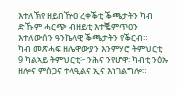እተለኽየ ዘይበዅዐ ረቀቕቲ ቕጫታትን ካብ ድኹም ሓርጭ ብዘይቲ እተቘምጥዐን እተለውሰን ዓንኬላዊ ቕጫታትን የቕርብ።
ካብ መጽሓፍ ዘሌዋውያን እንምሃሮ ትምህርቲ
9 ካልኣይ ትምህርቲ፦ ንሕና ንየሆዋ፡ ካብቲ ንዕኡ ዘሎና ምስጋና ተላዒልና ኢና እነገልግሎ።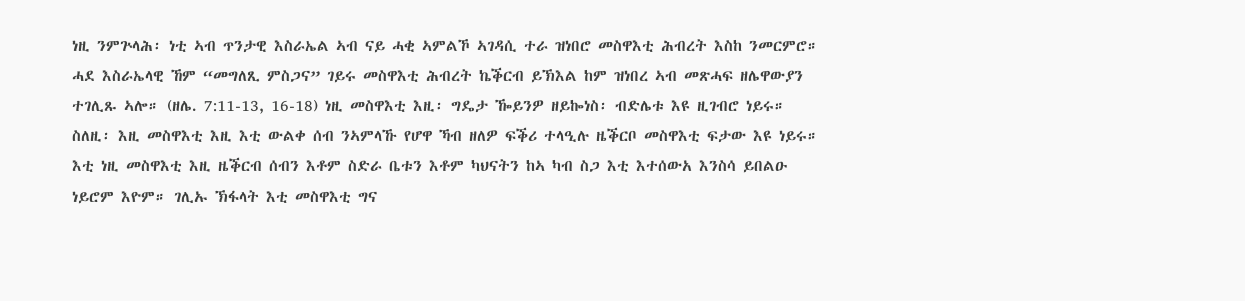ነዚ ንምጕላሕ፡ ነቲ ኣብ ጥንታዊ እስራኤል ኣብ ናይ ሓቂ ኣምልኾ ኣገዳሲ ተራ ዝነበሮ መስዋእቲ ሕብረት እስከ ንመርምሮ። ሓደ እስራኤላዊ ኸም “መግለጺ ምስጋና” ገይሩ መስዋእቲ ሕብረት ኬቕርብ ይኽእል ከም ዝነበረ ኣብ መጽሓፍ ዘሌዋውያን ተገሊጹ ኣሎ። (ዘሌ. 7:11-13, 16-18) ነዚ መስዋእቲ እዚ፡ ግዴታ ዀይንዎ ዘይኰነስ፡ ብድሌቱ እዩ ዚገብሮ ነይሩ። ስለዚ፡ እዚ መስዋእቲ እዚ እቲ ውልቀ ሰብ ንኣምላኹ የሆዋ ኻብ ዘለዎ ፍቕሪ ተላዒሉ ዜቕርቦ መስዋእቲ ፍታው እዩ ነይሩ። እቲ ነዚ መስዋእቲ እዚ ዜቕርብ ሰብን እቶም ስድራ ቤቱን እቶም ካህናትን ከኣ ካብ ስጋ እቲ እተሰውአ እንስሳ ይበልዑ ነይሮም እዮም። ገሊኡ ኽፋላት እቲ መስዋእቲ ግና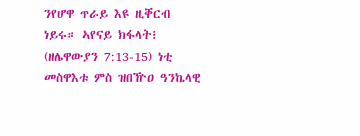ንየሆዋ ጥራይ እዩ ዚቐርብ ነይሩ። ኣየናይ ክፋላት፧
(ዘሌዋውያን 7:13-15) ነቲ መስዋእቱ ምስ ዝበዅዐ ዓንኬላዊ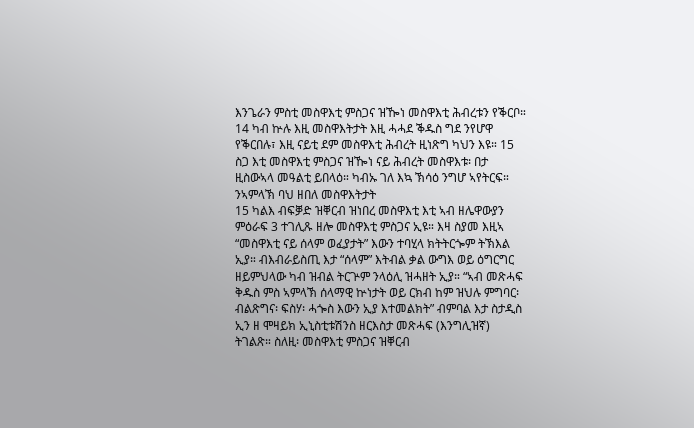እንጌራን ምስቲ መስዋእቲ ምስጋና ዝዀነ መስዋእቲ ሕብረቱን የቕርቦ። 14 ካብ ኵሉ እዚ መስዋእትታት እዚ ሓሓደ ቕዱስ ግደ ንየሆዋ የቕርበሉ፣ እዚ ናይቲ ደም መስዋእቲ ሕብረት ዚነጽግ ካህን እዩ። 15 ስጋ እቲ መስዋእቲ ምስጋና ዝዀነ ናይ ሕብረት መስዋእቱ፡ በታ ዚስውኣላ መዓልቲ ይበላዕ። ካብኡ ገለ እኳ ኽሳዕ ንግሆ ኣየትርፍ።
ንኣምላኽ ባህ ዘበለ መስዋእትታት
15 ካልእ ብፍቓድ ዝቐርብ ዝነበረ መስዋእቲ እቲ ኣብ ዘሌዋውያን ምዕራፍ 3 ተገሊጹ ዘሎ መስዋእቲ ምስጋና ኢዩ። እዛ ስያመ እዚኣ “መስዋእቲ ናይ ሰላም ወፈያታት” እውን ተባሂላ ክትትርጐም ትኽእል ኢያ። ብእብራይስጢ እታ “ሰላም” እትብል ቃል ውግእ ወይ ዕግርግር ዘይምህላው ካብ ዝብል ትርጕም ንላዕሊ ዝሓዘት ኢያ። “ኣብ መጽሓፍ ቅዱስ ምስ ኣምላኽ ሰላማዊ ኵነታት ወይ ርክብ ከም ዝህሉ ምግባር፡ ብልጽግና፡ ፍስሃ፡ ሓጐስ እውን ኢያ እተመልክት” ብምባል እታ ስታዲስ ኢን ዘ ሞዛይክ ኢኒስቲቱሽንስ ዘርእስታ መጽሓፍ (እንግሊዝኛ) ትገልጽ። ስለዚ፡ መስዋእቲ ምስጋና ዝቐርብ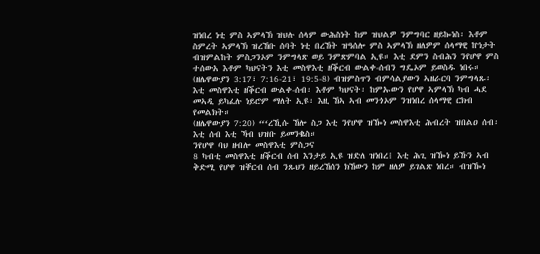ዝነበረ ነቲ ምስ ኣምላኽ ዝህሉ ሰላም ውሕስነት ከም ዝህልዎ ንምግባር ዘይኰነስ፡ እቶም ስምረት ኣምላኽ ዝረኸቡ ሰባት ነቲ በረኸት ዝዓሰሎ ምስ ኣምላኽ ዘለዎም ሰላማዊ ኵነታት ብዝምልከት ምስጋንኦም ንምግላጽ ወይ ንምጽምባል ኢዩ። እቲ ደምን ስብሕን ንየሆዋ ምስ ተሰውአ እቶም ካህናትን እቲ መስዋእቲ ዘቕርብ ውልቀ-ሰብን ግዴኦም ይወስዱ ነበሩ። (ዘሌዋውያን 3:17፣ 7:16-21፣ 19:5-8) ብዝምስጥን ብምሳልያውን ኣዘራርባ ንምግላጹ፡ እቲ መስዋእቲ ዘቕርብ ውልቀ-ሰብ፡ እቶም ካህናት፡ ከምኡውን የሆዋ ኣምላኽ ካብ ሓደ መኣዲ ይካፈሉ ነይሮም ማለት ኢዩ፡ እዚ ኸኣ ኣብ መንጎኦም ንዝነበረ ሰላማዊ ርክብ የመልክት።
(ዘሌዋውያን 7:20) “‘ረኺሱ ኸሎ ስጋ እቲ ንየሆዋ ዝዀነ መስዋእቲ ሕብረት ዝበልዐ ሰብ፡ እቲ ሰብ እቲ ኻብ ህዝቡ ይመንቈስ።
ንየሆዋ ባህ ዘብሎ መስዋእቲ ምስጋና
8 ካብቲ መስዋእቲ ዘቕርብ ሰብ እንታይ ኢዩ ዝድለ ዝነበረ፧ እቲ ሕጊ ዝዀነ ይኹን ኣብ ቅድሚ የሆዋ ዝቐርብ ሰብ ንጹህን ዘይረኸሰን ክኸውን ከም ዘለዎ ይገልጽ ነበረ። ብዝዀነ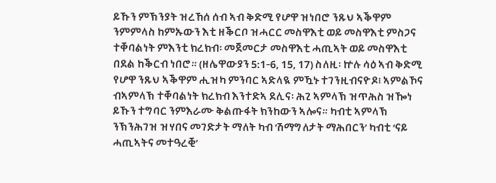ይኹን ምኽንያት ዝረኸሰ ሰብ ኣብ ቅድሚ የሆዋ ዝነበሮ ንጹህ ኣቕዋም ንምምላስ ከምኡውን እቲ ዘቕርቦ ዝሓርር መስዋእቲ ወይ መስዋእቲ ምስጋና ተቐባልነት ምእንቲ ክረክብ፡ መጀመርታ መስዋእቲ ሓጢኣት ወይ መስዋእቲ በደል ከቕርብ ነበሮ። (ዘሌዋውያን 5:1-6, 15, 17) ስለዚ፡ ኵሉ ሳዕ ኣብ ቅድሚ የሆዋ ንጹህ ኣቕዋም ሒዝካ ምንባር ኣድላዪ ምዃኑ ተገንዚብናዮዶ፧ ኣምልኾና ብኣምላኽ ተቐባልነት ክረክብ እንተድኣ ደሊና፡ ሕጊ ኣምላኽ ዝጥሕስ ዝዀነ ይኹን ተግባር ንምእራሙ ቅልጡፋት ክንከውን ኣሎና። ካብቲ ኣምላኽ ንኽንሕገዝ ዝሃበና መገድታት ማለት ካብ ‘ሽማግለታት ማሕበርን’ ካብቲ ‘ናይ ሓጢኣትና መተዓረቒ’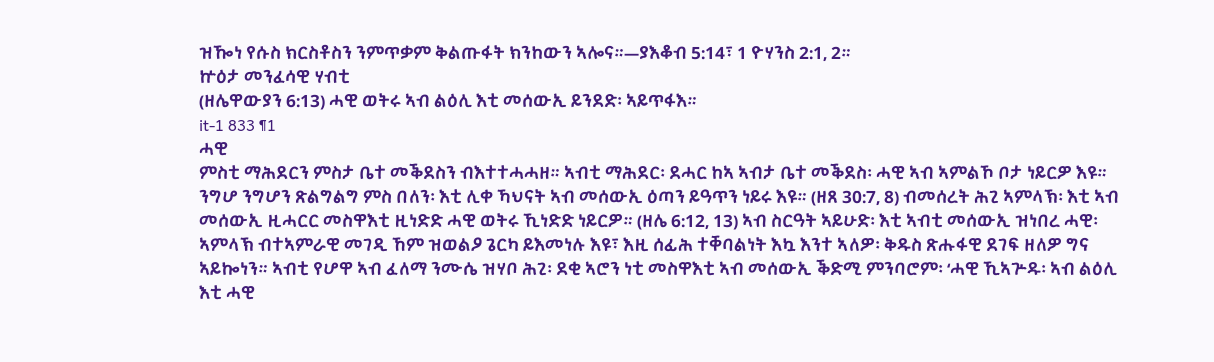ዝዀነ የሱስ ክርስቶስን ንምጥቃም ቅልጡፋት ክንከውን ኣሎና።—ያእቆብ 5:14፣ 1 ዮሃንስ 2:1, 2።
ኵዕታ መንፈሳዊ ሃብቲ
(ዘሌዋውያን 6:13) ሓዊ ወትሩ ኣብ ልዕሊ እቲ መሰውኢ ይንደድ፡ ኣይጥፋእ።
it-1 833 ¶1
ሓዊ
ምስቲ ማሕደርን ምስታ ቤተ መቕደስን ብእተተሓሓዘ። ኣብቲ ማሕደር፡ ደሓር ከኣ ኣብታ ቤተ መቕደስ፡ ሓዊ ኣብ ኣምልኾ ቦታ ነይርዎ እዩ። ንግሆ ንግሆን ጽልግልግ ምስ በለን፡ እቲ ሊቀ ኻህናት ኣብ መሰውኢ ዕጣን ይዓጥን ነይሩ እዩ። (ዘጸ 30:7, 8) ብመሰረት ሕጊ ኣምላኽ፡ እቲ ኣብ መሰውኢ ዚሓርር መስዋእቲ ዚነድድ ሓዊ ወትሩ ኺነድድ ነይርዎ። (ዘሌ 6:12, 13) ኣብ ስርዓት ኣይሁድ፡ እቲ ኣብቲ መሰውኢ ዝነበረ ሓዊ፡ ኣምላኽ ብተኣምራዊ መገዲ ኸም ዝወልዖ ጌርካ ይእመነሉ እዩ፣ እዚ ሰፊሕ ተቐባልነት እኳ እንተ ኣለዎ፡ ቅዱስ ጽሑፋዊ ደገፍ ዘለዎ ግና ኣይኰነን። ኣብቲ የሆዋ ኣብ ፈለማ ንሙሴ ዝሃቦ ሕጊ፡ ደቂ ኣሮን ነቲ መስዋእቲ ኣብ መሰውኢ ቕድሚ ምንባሮም፡ ‘ሓዊ ኺኣጕዱ፡ ኣብ ልዕሊ እቲ ሓዊ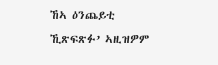ኸኣ ዕንጨይቲ ኺጽፍጽፉ’ ኣዚዝዎም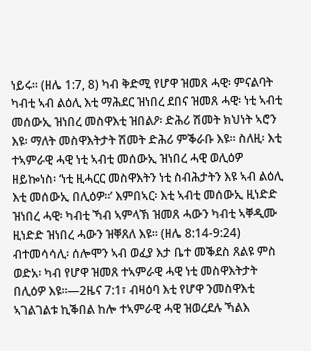ነይሩ። (ዘሌ 1:7, 8) ካብ ቅድሚ የሆዋ ዝመጸ ሓዊ፡ ምናልባት ካብቲ ኣብ ልዕሊ እቲ ማሕደር ዝነበረ ደበና ዝመጸ ሓዊ፡ ነቲ ኣብቲ መሰውኢ ዝነበረ መስዋእቲ ዝበልዖ፡ ድሕሪ ሽመት ክህነት ኣሮን እዩ፡ ማለት መስዋእትታት ሽመት ድሕሪ ምቕራቡ እዩ። ስለዚ፡ እቲ ተኣምራዊ ሓዊ ነቲ ኣብቲ መሰውኢ ዝነበረ ሓዊ ወሊዕዎ ዘይኰነስ፡ ‘ነቲ ዚሓርር መስዋእትን ነቲ ስብሕታትን እዩ ኣብ ልዕሊ እቲ መሰውኢ በሊዕዎ።’ እምበኣር፡ እቲ ኣብቲ መሰውኢ ዚነድድ ዝነበረ ሓዊ፡ ካብቲ ኻብ ኣምላኽ ዝመጸ ሓውን ካብቲ ኣቐዲሙ ዚነድድ ዝነበረ ሓውን ዝቐጸለ እዩ። (ዘሌ 8:14-9:24) ብተመሳሳሊ፡ ሰሎሞን ኣብ ወፈያ እታ ቤተ መቕደስ ጸልዩ ምስ ወድአ፡ ካብ የሆዋ ዝመጸ ተኣምራዊ ሓዊ ነቲ መስዋእትታት በሊዕዎ እዩ።—2ዜና 7:1፣ ብዛዕባ እቲ የሆዋ ንመስዋእቲ ኣገልገልቱ ኪቕበል ከሎ ተኣምራዊ ሓዊ ዝወረደሉ ኻልእ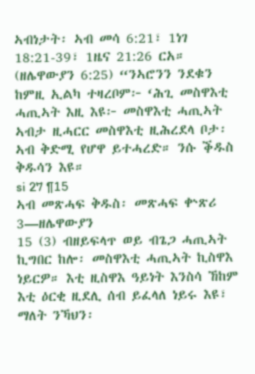ኣብነታት፡ ኣብ መሳ 6:21፣ 1ነገ 18:21-39፣ 1ዜና 21:26 ርአ።
(ዘሌዋውያን 6:25) “ንኣሮንን ንደቁን ከምዚ ኢልካ ተዛረቦም፦ ‘ሕጊ መስዋእቲ ሓጢኣት እዚ እዩ፦ መስዋእቲ ሓጢኣት ኣብታ ዚሓርር መስዋእቲ ዚሕረደላ ቦታ፡ ኣብ ቅድሚ የሆዋ ይተሓረድ። ንሱ ቕዱስ ቅዱሳን እዩ።
si 27 ¶15
ኣብ መጽሓፍ ቅዱስ፡ መጽሓፍ ቍጽሪ 3—ዘሌዋውያን
15 (3) ብዘይፍላጥ ወይ ብጌጋ ሓጢኣት ኪግበር ከሎ፡ መስዋእቲ ሓጢኣት ኪስዋእ ነይርዎ። እቲ ዚስዋእ ዓይነት እንስሳ ኸከም እቲ ዕርቂ ዚደሊ ሰብ ይፈላለ ነይሩ እዩ፣ ማለት ንኻህን፡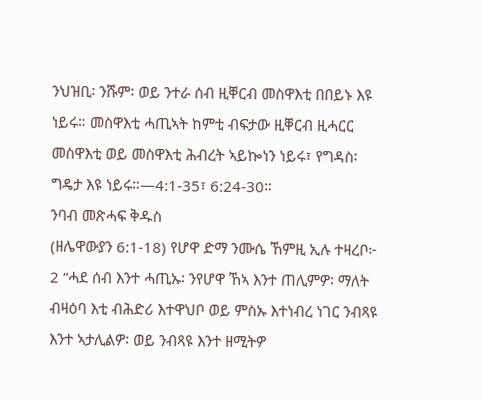ንህዝቢ፡ ንሹም፡ ወይ ንተራ ሰብ ዚቐርብ መስዋእቲ በበይኑ እዩ ነይሩ። መስዋእቲ ሓጢኣት ከምቲ ብፍታው ዚቐርብ ዚሓርር መስዋእቲ ወይ መስዋእቲ ሕብረት ኣይኰነን ነይሩ፣ የግዳስ፡ ግዴታ እዩ ነይሩ።—4:1-35፣ 6:24-30።
ንባብ መጽሓፍ ቅዱስ
(ዘሌዋውያን 6:1-18) የሆዋ ድማ ንሙሴ ኸምዚ ኢሉ ተዛረቦ፦ 2 “ሓደ ሰብ እንተ ሓጢኡ፡ ንየሆዋ ኸኣ እንተ ጠሊምዎ፡ ማለት ብዛዕባ እቲ ብሕድሪ እተዋህቦ ወይ ምስኡ እተነብረ ነገር ንብጻዩ እንተ ኣታሊልዎ፡ ወይ ንብጻዩ እንተ ዘሚትዎ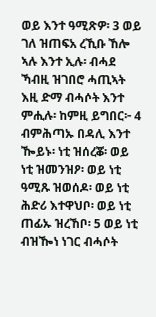ወይ እንተ ዓሚጽዎ፡ 3 ወይ ገለ ዝጠፍአ ረኺቡ ኸሎ ኣሉ እንተ ኢሉ፡ ብሓደ ኻብዚ ዝገበሮ ሓጢኣት እዚ ድማ ብሓሶት እንተ ምሒሉ፡ ከምዚ ይግበር፦ 4 ብምሕጣኡ በዳሊ እንተ ዀይኑ፡ ነቲ ዝሰረቖ፡ ወይ ነቲ ዝመንዝዖ፡ ወይ ነቲ ዓሚጹ ዝወሰዶ፡ ወይ ነቲ ሕድሪ እተዋህቦ፡ ወይ ነቲ ጠፊኡ ዝረኸቦ፡ 5 ወይ ነቲ ብዝዀነ ነገር ብሓሶት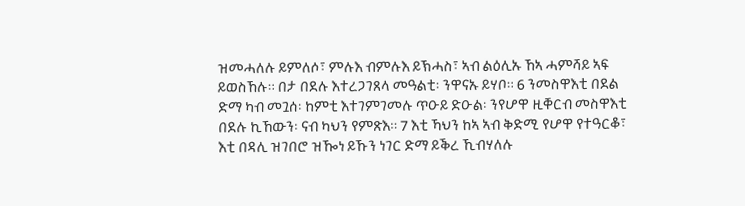ዝመሓለሉ ይምለሶ፣ ምሉእ ብምሉእ ይኽሓስ፣ ኣብ ልዕሊኡ ኸኣ ሓምሻይ ኣፍ ይወስኸሉ። በታ በደሉ እተረጋገጸላ መዓልቲ፡ ንዋናኡ ይሃቦ። 6 ንመስዋእቲ በደል ድማ ካብ መጓሰ፡ ከምቲ እተገምገመሉ ጥዑይ ድዑል፡ ንየሆዋ ዚቐርብ መስዋእቲ በደሉ ኪኸውን፡ ናብ ካህን የምጽእ። 7 እቲ ኻህን ከኣ ኣብ ቅድሚ የሆዋ የተዓርቆ፣ እቲ በዳሊ ዝገበሮ ዝዀነ ይኹን ነገር ድማ ይቕረ ኺብሃለሉ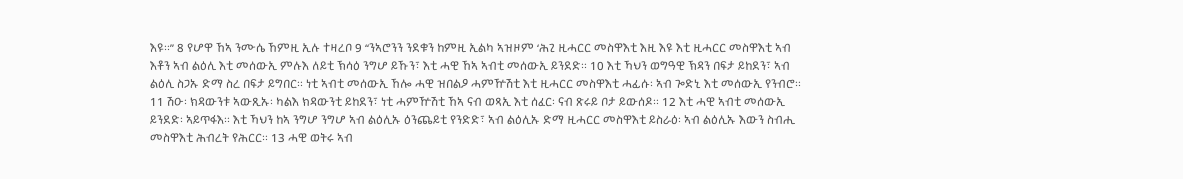እዩ።” 8 የሆዋ ኸኣ ንሙሴ ኸምዚ ኢሉ ተዛረቦ 9 “ንኣሮንን ንደቁን ከምዚ ኢልካ ኣዝዞም ‘ሕጊ ዚሓርር መስዋእቲ እዚ እዩ እቲ ዚሓርር መስዋእቲ ኣብ እቶን ኣብ ልዕሊ እቲ መሰውኢ ምሉእ ለይቲ ኽሳዕ ንግሆ ይኹን፣ እቲ ሓዊ ኸኣ ኣብቲ መሰውኢ ይንደድ። 10 እቲ ኻህን ወግዓዊ ኽዳን በፍታ ይከደን፣ ኣብ ልዕሊ ስጋኡ ድማ ስረ በፍታ ይግበር። ነቲ ኣብቲ መሰውኢ ኸሎ ሓዊ ዝበልዖ ሓምዅሽቲ እቲ ዚሓርር መስዋእቲ ሓፊሱ፡ ኣብ ጐድኒ እቲ መሰውኢ የንብሮ። 11 ሽዑ፡ ክዳውንቱ ኣውጺኡ፡ ካልእ ክዳውንቲ ይከደን፣ ነቲ ሓምዅሽቲ ኸኣ ናብ ወጻኢ እቲ ሰፈር፡ ናብ ጽሩይ ቦታ ይውሰዶ። 12 እቲ ሓዊ ኣብቲ መሰውኢ ይንደድ፡ ኣይጥፋእ። እቲ ኻህን ከኣ ንግሆ ንግሆ ኣብ ልዕሊኡ ዕንጨይቲ የንድድ፣ ኣብ ልዕሊኡ ድማ ዚሓርር መስዋእቲ ይስራዕ፡ ኣብ ልዕሊኡ እውን ስብሒ መስዋእቲ ሕብረት የሕርር። 13 ሓዊ ወትሩ ኣብ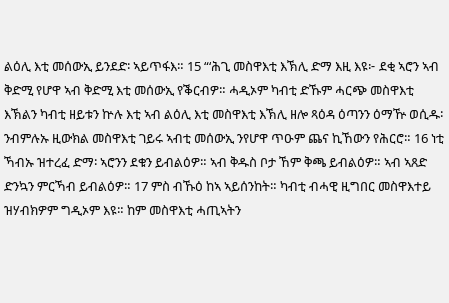ልዕሊ እቲ መሰውኢ ይንደድ፡ ኣይጥፋእ። 15 “‘ሕጊ መስዋእቲ እኽሊ ድማ እዚ እዩ፦ ደቂ ኣሮን ኣብ ቅድሚ የሆዋ ኣብ ቅድሚ እቲ መሰውኢ የቕርብዎ። ሓዲኦም ካብቲ ድኹም ሓርጭ መስዋእቲ እኽልን ካብቲ ዘይቱን ኵሉ እቲ ኣብ ልዕሊ እቲ መስዋእቲ እኽሊ ዘሎ ጻዕዳ ዕጣንን ዕማዅ ወሲዱ፡ ንብምሉኡ ዚውክል መስዋእቲ ገይሩ ኣብቲ መሰውኢ ንየሆዋ ጥዑም ጨና ኪኸውን የሕርሮ። 16 ነቲ ኻብኡ ዝተረፈ ድማ፡ ኣሮንን ደቁን ይብልዕዎ። ኣብ ቅዱስ ቦታ ኸም ቅጫ ይብልዕዎ። ኣብ ኣጸድ ድንኳን ምርኻብ ይብልዕዎ። 17 ምስ ብኹዕ ከኣ ኣይሰንከት። ካብቲ ብሓዊ ዚግበር መስዋእተይ ዝሃብክዎም ግዲኦም እዩ። ከም መስዋእቲ ሓጢኣትን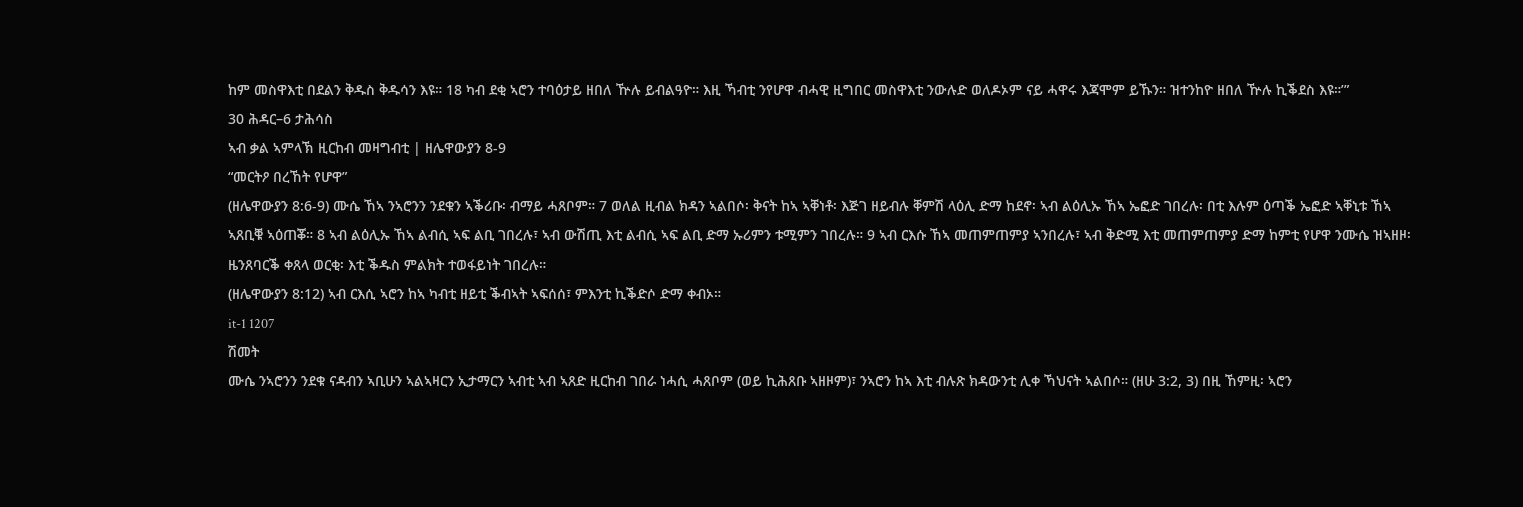ከም መስዋእቲ በደልን ቅዱስ ቅዱሳን እዩ። 18 ካብ ደቂ ኣሮን ተባዕታይ ዘበለ ዅሉ ይብልዓዮ። እዚ ኻብቲ ንየሆዋ ብሓዊ ዚግበር መስዋእቲ ንውሉድ ወለዶኦም ናይ ሓዋሩ እጃሞም ይኹን። ዝተንከዮ ዘበለ ዅሉ ኪቕደስ እዩ።’”
30 ሕዳር–6 ታሕሳስ
ኣብ ቃል ኣምላኽ ዚርከብ መዛግብቲ | ዘሌዋውያን 8-9
“መርትዖ በረኸት የሆዋ”
(ዘሌዋውያን 8:6-9) ሙሴ ኸኣ ንኣሮንን ንደቁን ኣቕሪቡ፡ ብማይ ሓጸቦም። 7 ወለል ዚብል ክዳን ኣልበሶ፡ ቅናት ከኣ ኣቐነቶ፡ እጅገ ዘይብሉ ቐምሽ ላዕሊ ድማ ከደኖ፡ ኣብ ልዕሊኡ ኸኣ ኤፎድ ገበረሉ፡ በቲ እሉም ዕጣቕ ኤፎድ ኣቐኒቱ ኸኣ ኣጸቢቑ ኣዕጠቖ። 8 ኣብ ልዕሊኡ ኸኣ ልብሲ ኣፍ ልቢ ገበረሉ፣ ኣብ ውሽጢ እቲ ልብሲ ኣፍ ልቢ ድማ ኡሪምን ቱሚምን ገበረሉ። 9 ኣብ ርእሱ ኸኣ መጠምጠምያ ኣንበረሉ፣ ኣብ ቅድሚ እቲ መጠምጠምያ ድማ ከምቲ የሆዋ ንሙሴ ዝኣዘዞ፡ ዜንጸባርቕ ቀጸላ ወርቂ፡ እቲ ቕዱስ ምልክት ተወፋይነት ገበረሉ።
(ዘሌዋውያን 8:12) ኣብ ርእሲ ኣሮን ከኣ ካብቲ ዘይቲ ቕብኣት ኣፍሰሰ፣ ምእንቲ ኪቕድሶ ድማ ቀብኦ።
it-1 1207
ሽመት
ሙሴ ንኣሮንን ንደቁ ናዳብን ኣቢሁን ኣልኣዛርን ኢታማርን ኣብቲ ኣብ ኣጸድ ዚርከብ ገበራ ነሓሲ ሓጸቦም (ወይ ኪሕጸቡ ኣዘዞም)፣ ንኣሮን ከኣ እቲ ብሉጽ ክዳውንቲ ሊቀ ኻህናት ኣልበሶ። (ዘሁ 3:2, 3) በዚ ኸምዚ፡ ኣሮን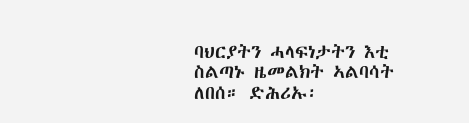ባህርያትን ሓላፍነታትን እቲ ስልጣኑ ዜመልክት ኣልባሳት ለበሰ። ድሕሪኡ፡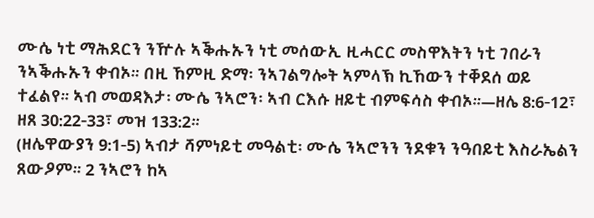ሙሴ ነቲ ማሕደርን ንዅሉ ኣቕሑኡን ነቲ መሰውኢ ዚሓርር መስዋእትን ነቲ ገበራን ንኣቕሑኡን ቀብኦ። በዚ ኸምዚ ድማ፡ ንኣገልግሎት ኣምላኽ ኪኸውን ተቐደሰ ወይ ተፈልየ። ኣብ መወዳእታ፡ ሙሴ ንኣሮን፡ ኣብ ርእሱ ዘይቲ ብምፍሳስ ቀብኦ።—ዘሌ 8:6-12፣ ዘጸ 30:22-33፣ መዝ 133:2።
(ዘሌዋውያን 9:1-5) ኣብታ ሻምነይቲ መዓልቲ፡ ሙሴ ንኣሮንን ንደቁን ንዓበይቲ እስራኤልን ጸውዖም። 2 ንኣሮን ከኣ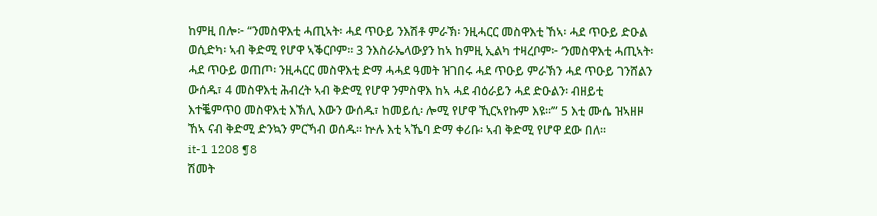ከምዚ በሎ፦ “ንመስዋእቲ ሓጢኣት፡ ሓደ ጥዑይ ንእሽቶ ምራኽ፡ ንዚሓርር መስዋእቲ ኸኣ፡ ሓደ ጥዑይ ድዑል ወሲድካ፡ ኣብ ቅድሚ የሆዋ ኣቕርቦም። 3 ንእስራኤላውያን ከኣ ከምዚ ኢልካ ተዛረቦም፦ ‘ንመስዋእቲ ሓጢኣት፡ ሓደ ጥዑይ ወጠጦ፡ ንዚሓርር መስዋእቲ ድማ ሓሓደ ዓመት ዝገበሩ ሓደ ጥዑይ ምራኽን ሓደ ጥዑይ ገንሸልን ውሰዱ፣ 4 መስዋእቲ ሕብረት ኣብ ቅድሚ የሆዋ ንምስዋእ ከኣ ሓደ ብዕራይን ሓደ ድዑልን፡ ብዘይቲ እተቘምጥዐ መስዋእቲ እኽሊ እውን ውሰዱ፣ ከመይሲ፡ ሎሚ የሆዋ ኺርኣየኩም እዩ።’” 5 እቲ ሙሴ ዝኣዘዞ ኸኣ ናብ ቅድሚ ድንኳን ምርኻብ ወሰዱ። ኵሉ እቲ ኣኼባ ድማ ቀሪቡ፡ ኣብ ቅድሚ የሆዋ ደው በለ።
it-1 1208 ¶8
ሽመት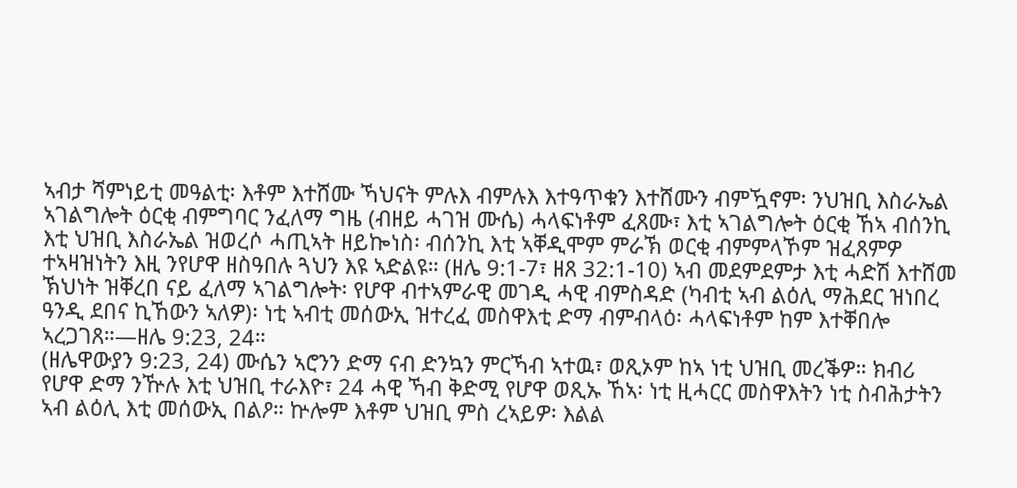ኣብታ ሻምነይቲ መዓልቲ፡ እቶም እተሸሙ ኻህናት ምሉእ ብምሉእ እተዓጥቁን እተሸሙን ብምዃኖም፡ ንህዝቢ እስራኤል ኣገልግሎት ዕርቂ ብምግባር ንፈለማ ግዜ (ብዘይ ሓገዝ ሙሴ) ሓላፍነቶም ፈጸሙ፣ እቲ ኣገልግሎት ዕርቂ ኸኣ ብሰንኪ እቲ ህዝቢ እስራኤል ዝወረሶ ሓጢኣት ዘይኰነስ፡ ብሰንኪ እቲ ኣቐዲሞም ምራኽ ወርቂ ብምምላኾም ዝፈጸምዎ ተኣዛዝነትን እዚ ንየሆዋ ዘስዓበሉ ጓህን እዩ ኣድልዩ። (ዘሌ 9:1-7፣ ዘጸ 32:1-10) ኣብ መደምደምታ እቲ ሓድሽ እተሸመ ኽህነት ዝቐረበ ናይ ፈለማ ኣገልግሎት፡ የሆዋ ብተኣምራዊ መገዲ ሓዊ ብምስዳድ (ካብቲ ኣብ ልዕሊ ማሕደር ዝነበረ ዓንዲ ደበና ኪኸውን ኣለዎ)፡ ነቲ ኣብቲ መሰውኢ ዝተረፈ መስዋእቲ ድማ ብምብላዕ፡ ሓላፍነቶም ከም እተቐበሎ ኣረጋገጸ።—ዘሌ 9:23, 24።
(ዘሌዋውያን 9:23, 24) ሙሴን ኣሮንን ድማ ናብ ድንኳን ምርኻብ ኣተዉ፣ ወጺኦም ከኣ ነቲ ህዝቢ መረቕዎ። ክብሪ የሆዋ ድማ ንዅሉ እቲ ህዝቢ ተራእዮ፣ 24 ሓዊ ኻብ ቅድሚ የሆዋ ወጺኡ ኸኣ፡ ነቲ ዚሓርር መስዋእትን ነቲ ስብሕታትን ኣብ ልዕሊ እቲ መሰውኢ በልዖ። ኵሎም እቶም ህዝቢ ምስ ረኣይዎ፡ እልል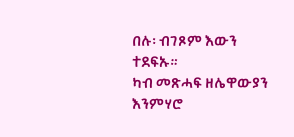በሉ፡ ብገጾም እውን ተደፍኡ።
ካብ መጽሓፍ ዘሌዋውያን እንምሃሮ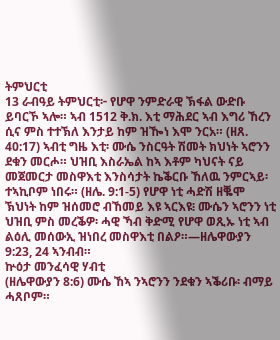ትምህርቲ
13 ራብዓይ ትምህርቲ፦ የሆዋ ንምድራዊ ኽፋል ውድቡ ይባርኾ ኣሎ። ኣብ 1512 ቅ.ክ. እቲ ማሕደር ኣብ እግሪ ኸረን ሲና ምስ ተተኽለ እንታይ ከም ዝዀነ እሞ ንርአ። (ዘጸ. 40:17) ኣብቲ ግዜ እቲ፡ ሙሴ ንስርዓት ሽመት ክህነት ኣሮንን ደቁን መርሖ። ህዝቢ እስራኤል ከኣ እቶም ካህናት ናይ መጀመርታ መስዋእቲ እንስሳታት ኬቕርቡ ኸለዉ ንምርኣይ፡ ተኣኪቦም ነበሩ። (ዘሌ. 9:1-5) የሆዋ ነቲ ሓድሽ ዘቘሞ ኽህነት ከም ዝሰመሮ ብኸመይ እዩ ኣርእዩ፧ ሙሴን ኣሮንን ነቲ ህዝቢ ምስ መረቕዎ፡ ሓዊ ኻብ ቅድሚ የሆዋ ወጺኡ ነቲ ኣብ ልዕሊ መሰውኢ ዝነበረ መስዋእቲ በልዖ።—ዘሌዋውያን 9:23, 24 ኣንብብ።
ኵዕታ መንፈሳዊ ሃብቲ
(ዘሌዋውያን 8:6) ሙሴ ኸኣ ንኣሮንን ንደቁን ኣቕሪቡ፡ ብማይ ሓጸቦም።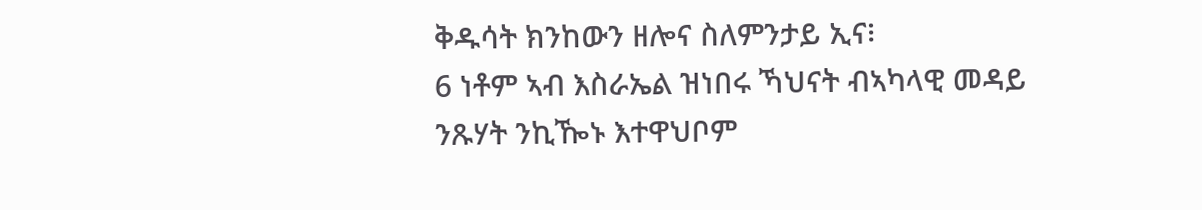ቅዱሳት ክንከውን ዘሎና ስለምንታይ ኢና፧
6 ነቶም ኣብ እስራኤል ዝነበሩ ኻህናት ብኣካላዊ መዳይ ንጹሃት ንኪዀኑ እተዋህቦም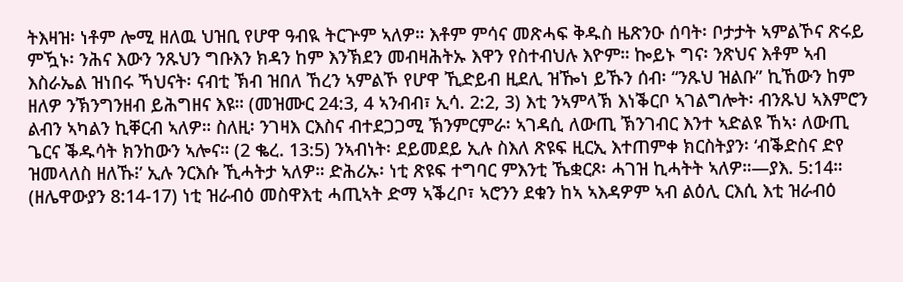ትእዛዝ፡ ነቶም ሎሚ ዘለዉ ህዝቢ የሆዋ ዓብዪ ትርጕም ኣለዎ። እቶም ምሳና መጽሓፍ ቅዱስ ዜጽንዑ ሰባት፡ ቦታታት ኣምልኾና ጽሩይ ምዃኑ፡ ንሕና እውን ንጹህን ግቡእን ክዳን ከም እንኽደን መብዛሕትኡ እዋን የስተብህሉ እዮም። ኰይኑ ግና፡ ንጽህና እቶም ኣብ እስራኤል ዝነበሩ ኻህናት፡ ናብቲ ኽብ ዝበለ ኸረን ኣምልኾ የሆዋ ኺድይብ ዚደሊ ዝዀነ ይኹን ሰብ፡ “ንጹህ ዝልቡ” ኪኸውን ከም ዘለዎ ንኽንግንዘብ ይሕግዘና እዩ። (መዝሙር 24:3, 4 ኣንብብ፣ ኢሳ. 2:2, 3) እቲ ንኣምላኽ እነቕርቦ ኣገልግሎት፡ ብንጹህ ኣእምሮን ልብን ኣካልን ኪቐርብ ኣለዎ። ስለዚ፡ ንገዛእ ርእስና ብተደጋጋሚ ኽንምርምራ፡ ኣገዳሲ ለውጢ ኽንገብር እንተ ኣድልዩ ኸኣ፡ ለውጢ ጌርና ቕዱሳት ክንከውን ኣሎና። (2 ቈረ. 13:5) ንኣብነት፡ ደይመደይ ኢሉ ስእለ ጽዩፍ ዚርኢ እተጠምቀ ክርስትያን፡ ‘ብቕድስና ድየ ዝመላለስ ዘለኹ፧’ ኢሉ ንርእሱ ኺሓትታ ኣለዎ። ድሕሪኡ፡ ነቲ ጽዩፍ ተግባር ምእንቲ ኼቋርጾ፡ ሓገዝ ኪሓትት ኣለዎ።—ያእ. 5:14።
(ዘሌዋውያን 8:14-17) ነቲ ዝራብዕ መስዋእቲ ሓጢኣት ድማ ኣቕረቦ፣ ኣሮንን ደቁን ከኣ ኣእዳዎም ኣብ ልዕሊ ርእሲ እቲ ዝራብዕ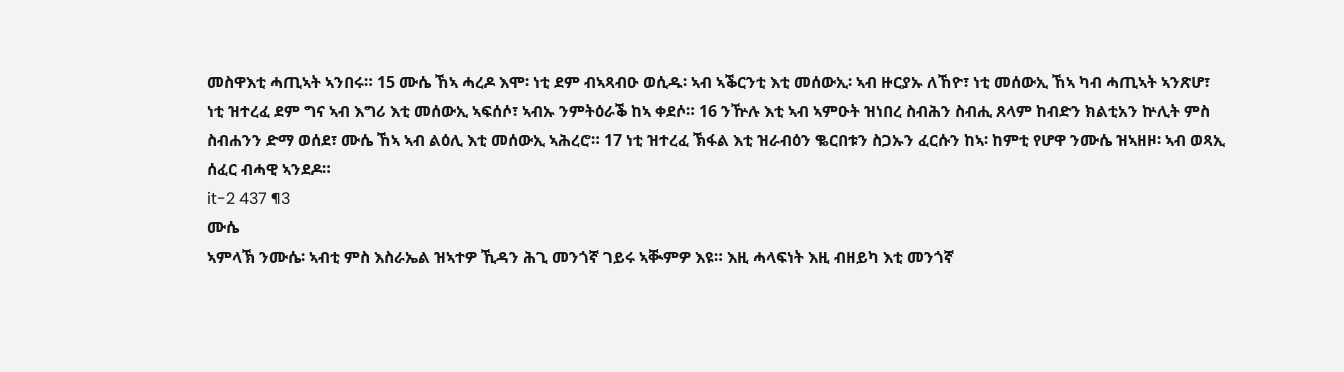መስዋእቲ ሓጢኣት ኣንበሩ። 15 ሙሴ ኸኣ ሓረዶ እሞ፡ ነቲ ደም ብኣጻብዑ ወሲዱ፡ ኣብ ኣቕርንቲ እቲ መሰውኢ፡ ኣብ ዙርያኡ ለኸዮ፣ ነቲ መሰውኢ ኸኣ ካብ ሓጢኣት ኣንጽሆ፣ ነቲ ዝተረፈ ደም ግና ኣብ እግሪ እቲ መሰውኢ ኣፍሰሶ፣ ኣብኡ ንምትዕራቕ ከኣ ቀደሶ። 16 ንዅሉ እቲ ኣብ ኣምዑት ዝነበረ ስብሕን ስብሒ ጸላም ከብድን ክልቲአን ኵሊት ምስ ስብሐንን ድማ ወሰደ፣ ሙሴ ኸኣ ኣብ ልዕሊ እቲ መሰውኢ ኣሕረሮ። 17 ነቲ ዝተረፈ ኽፋል እቲ ዝራብዕን ቈርበቱን ስጋኡን ፈርሱን ከኣ፡ ከምቲ የሆዋ ንሙሴ ዝኣዘዞ፡ ኣብ ወጻኢ ሰፈር ብሓዊ ኣንደዶ።
it-2 437 ¶3
ሙሴ
ኣምላኽ ንሙሴ፡ ኣብቲ ምስ እስራኤል ዝኣተዎ ኺዳን ሕጊ መንጎኛ ገይሩ ኣቚምዎ እዩ። እዚ ሓላፍነት እዚ ብዘይካ እቲ መንጎኛ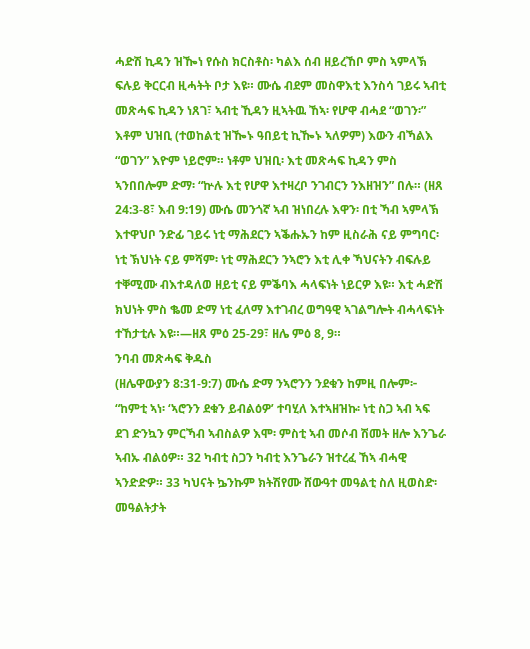ሓድሽ ኪዳን ዝዀነ የሱስ ክርስቶስ፡ ካልእ ሰብ ዘይረኸቦ ምስ ኣምላኽ ፍሉይ ቅርርብ ዚሓትት ቦታ እዩ። ሙሴ ብደም መስዋእቲ እንስሳ ገይሩ ኣብቲ መጽሓፍ ኪዳን ነጸገ፣ ኣብቲ ኺዳን ዚኣትዉ ኸኣ፡ የሆዋ ብሓደ “ወገን፡” እቶም ህዝቢ (ተወከልቲ ዝዀኑ ዓበይቲ ኪዀኑ ኣለዎም) እውን ብኻልእ “ወገን” እዮም ነይሮም። ነቶም ህዝቢ፡ እቲ መጽሓፍ ኪዳን ምስ ኣንበበሎም ድማ፡ “ኵሉ እቲ የሆዋ እተዛረቦ ንገብርን ንእዘዝን” በሉ። (ዘጸ 24:3-8፣ እብ 9:19) ሙሴ መንጎኛ ኣብ ዝነበረሉ እዋን፡ በቲ ኻብ ኣምላኽ እተዋህቦ ንድፊ ገይሩ ነቲ ማሕደርን ኣቕሑኡን ከም ዚስራሕ ናይ ምግባር፡ ነቲ ኽህነት ናይ ምሻም፡ ነቲ ማሕደርን ንኣሮን እቲ ሊቀ ኻህናትን ብፍሉይ ተቐሚሙ ብእተዳለወ ዘይቲ ናይ ምቕባእ ሓላፍነት ነይርዎ እዩ። እቲ ሓድሽ ክህነት ምስ ቈመ ድማ ነቲ ፈለማ እተገብረ ወግዓዊ ኣገልግሎት ብሓላፍነት ተኸታቲሉ እዩ።—ዘጸ ምዕ 25-29፣ ዘሌ ምዕ 8, 9።
ንባብ መጽሓፍ ቅዱስ
(ዘሌዋውያን 8:31-9:7) ሙሴ ድማ ንኣሮንን ንደቁን ከምዚ በሎም፦ “ከምቲ ኣነ፡ ‘ኣሮንን ደቁን ይብልዕዎ’ ተባሂለ እተኣዘዝኩ፡ ነቲ ስጋ ኣብ ኣፍ ደገ ድንኳን ምርኻብ ኣብስልዎ እሞ፡ ምስቲ ኣብ መሶብ ሽመት ዘሎ እንጌራ ኣብኡ ብልዕዎ። 32 ካብቲ ስጋን ካብቲ እንጌራን ዝተረፈ ኸኣ ብሓዊ ኣንድድዎ። 33 ካህናት ኴንኩም ክትሽየሙ ሸውዓተ መዓልቲ ስለ ዚወስድ፡ መዓልትታት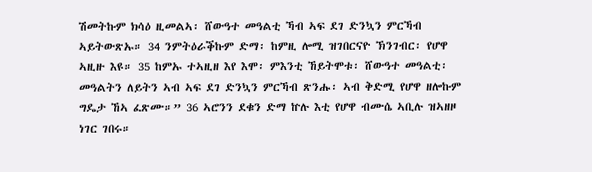ሽመትኩም ክሳዕ ዚመልኣ፡ ሸውዓተ መዓልቲ ኻብ ኣፍ ደገ ድንኳን ምርኻብ ኣይትውጽኡ። 34 ንምትዕራቕኩም ድማ፡ ከምዚ ሎሚ ዝገበርናዮ ኽንገብር፡ የሆዋ ኣዚዙ እዩ። 35 ከምኡ ተኣዚዘ እየ እሞ፡ ምእንቲ ኸይትሞቱ፡ ሸውዓተ መዓልቲ፡ መዓልትን ለይትን ኣብ ኣፍ ደገ ድንኳን ምርኻብ ጽንሑ፡ ኣብ ቅድሚ የሆዋ ዘሎኩም ግዴታ ኸኣ ፈጽሙ።” 36 ኣሮንን ደቁን ድማ ኵሉ እቲ የሆዋ ብሙሴ ኣቢሉ ዝኣዘዞ ነገር ገበሩ።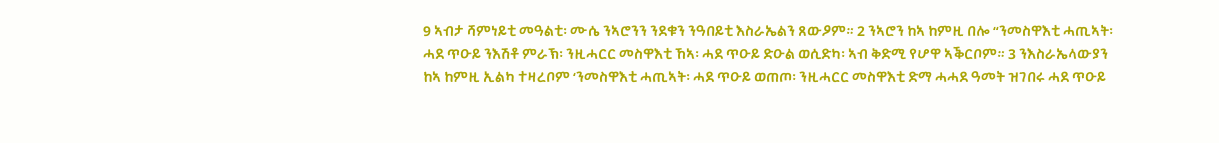9 ኣብታ ሻምነይቲ መዓልቲ፡ ሙሴ ንኣሮንን ንደቁን ንዓበይቲ እስራኤልን ጸውዖም። 2 ንኣሮን ከኣ ከምዚ በሎ “ንመስዋእቲ ሓጢኣት፡ ሓደ ጥዑይ ንእሽቶ ምራኽ፡ ንዚሓርር መስዋእቲ ኸኣ፡ ሓደ ጥዑይ ድዑል ወሲድካ፡ ኣብ ቅድሚ የሆዋ ኣቕርቦም። 3 ንእስራኤላውያን ከኣ ከምዚ ኢልካ ተዛረቦም ‘ንመስዋእቲ ሓጢኣት፡ ሓደ ጥዑይ ወጠጦ፡ ንዚሓርር መስዋእቲ ድማ ሓሓደ ዓመት ዝገበሩ ሓደ ጥዑይ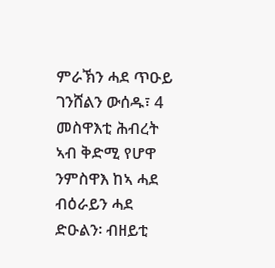ምራኽን ሓደ ጥዑይ ገንሸልን ውሰዱ፣ 4 መስዋእቲ ሕብረት ኣብ ቅድሚ የሆዋ ንምስዋእ ከኣ ሓደ ብዕራይን ሓደ ድዑልን፡ ብዘይቲ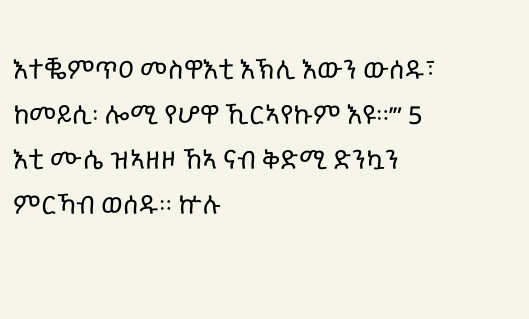እተቘምጥዐ መስዋእቲ እኽሊ እውን ውሰዱ፣ ከመይሲ፡ ሎሚ የሆዋ ኺርኣየኩም እዩ።’” 5 እቲ ሙሴ ዝኣዘዞ ኸኣ ናብ ቅድሚ ድንኳን ምርኻብ ወሰዱ። ኵሉ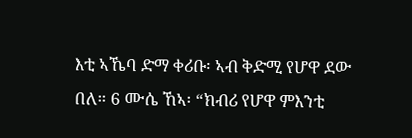እቲ ኣኼባ ድማ ቀሪቡ፡ ኣብ ቅድሚ የሆዋ ደው በለ። 6 ሙሴ ኸኣ፡ “ክብሪ የሆዋ ምእንቲ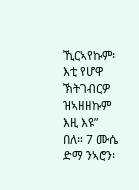ኺርኣየኩም፡ እቲ የሆዋ ኽትገብርዎ ዝኣዘዘኩም እዚ እዩ” በለ። 7 ሙሴ ድማ ንኣሮን፡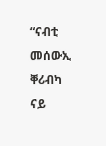“ናብቲ መሰውኢ ቐሪብካ ናይ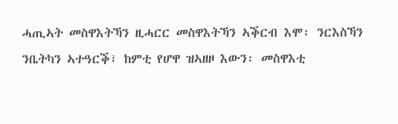ሓጢኣት መስዋእትኻን ዚሓርር መስዋእትኻን ኣቕርብ እሞ፡ ንርእስኻን ንቤትካን ኣተዓርቕ፣ ከምቲ የሆዋ ዝኣዘዞ እውን፡ መስዋእቲ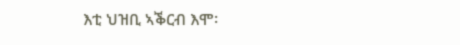እቲ ህዝቢ ኣቕርብ እሞ፡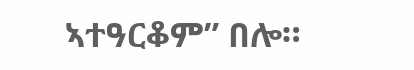ኣተዓርቆም” በሎ።